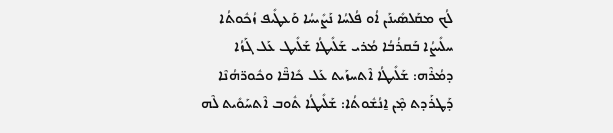ܠܳܟ ܡܩܰܠܣܺܝܢܰܢ ܐܳܘ ܦܳܠܚܳܐ ܢܰܨܺܝܚܳܐ ܘܰܥܛܺܝܦ ܙܳܟܽܘܬܳܐ ܚܠܺܝܨܳܐ ܒܰܩܪܳܒܳܐ ܡܳܪܝ ܫܰܠܺܝܛܳܐ ܫܰܠܺܝܛ ܥܰܠ ܓܰܙܳܐ ܕܡܳܪܶܗ: ܫܰܠܺܝܛܳܐ ܐܶܬܚܙܰܝܬ ܥܰܠ ܟܺܐܒ̈ܶܐ ܘܟܽܘܪ̈ܗܳܢܶܐ ܕܰܛܪܰܕܬ ܡ̣ܶܢ ܐ̱ܢܳܫܽܘܬܳܐ: ܫܰܠܺܝܛܳܐ ܬܽܘܒ ܐܶܬܚܰܘܺܝܬ ܠܶܗ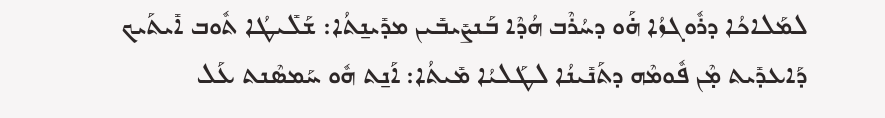ܠܡܰܠܐܟܳܐ ܕܪܽܘܓܙܳܐ ܗ̇ܰܘ ܕܚܳܪܶܒ ܗܳܕܶܐ ܒܰܢܨܺܝܒܺܝܢ ܡܕܺܝܢ̱ܬܳܐ: ܫܰܠܺܝܛܳܐ ܬܽܘܒ ܐܺܝܬܰܝܟ ܕܰܐܥܕܺܝܬ ܡ̣ܶܢ ܦܽܘܡܶܗ ܕܬܰܢܺܝܢܳܐ ܠܛܰܠܝܳܐ ܡܺܝܬܳܐ: ܐܰܢ̱ܬ ܗܽܘ ܚܰܡܣܶܢܬ ܥܰܠ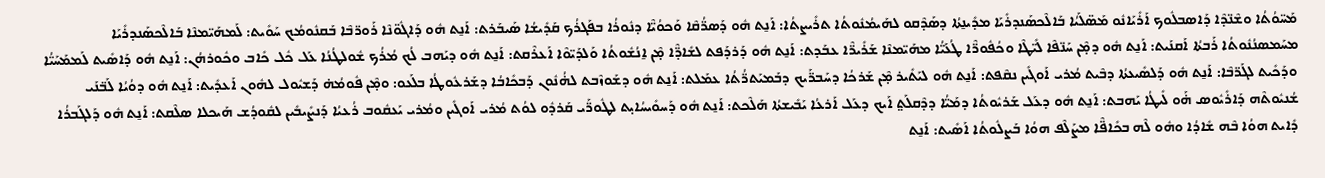ܡܰܚ̈ܘܳܬܳܐ ܘܫܶܢ̈ܕܶܐ ܕܰܐܣܒܠܽܘܟ ܐܰܪܺܝܰܐܢܽܘ ܡܰܣ̈ܠܰܝܳܐ ܒܰܐܠܶܟܣܰܢܕܪܺܝܰܐ ܡܕܺܝܢ̱ܬܳܐ ܕܣܰܕܶܩܘ ܠܗܰܝܡܳܢܽܘܬܳܐ ܬܪܺܝܨܬܳܐ: ܐܰܢ̱ܬ ܗܽܘ ܕܰܣܪ̈ܳܩܶܐ ܘܰܟܘܳܝ̈ܶܐ ܕܢܽܘܪܳܐ ܒܦܰܓܪܳܟ ܩܰܕܺܝܫܳܐ ܣܰܝܒܰܪܬ: ܐܰܢ̱ܬ ܗܽܘ ܕܰܐܓܽܘ̈ܢܶܐ ܪܰܘܪ̈ܒܶܐ ܒܰܩܢܽܘܡܳܟ ܚܰܘܺܝܬ: ܠܰܡܗܰܝ̈ܡܢܶܐ ܒܰܐܠܶܟܣܰܢܕܪܺܝܰܐ ܡܚܰܡܣܢܳܢܽܘܬܳܐ ܪܰܒܬܳܐ ܐܰܩܢܰܝܬ: ܐܰܢ̱ܬ ܗܽܘ ܕܡ̣ܶܢ ܚܰܢ̈ܦܶܐ ܠܺܝ̈ܛܶܐ ܘܟܳܦܽܘܪ̈ܶܐ ܛܳܥܰܝ̈ܳܐ ܡܗܰܝ̈ܡܢܶܐ ܫܰܪܺܝܪ̈ܶܐ ܥܒܰܕܬ: ܐܰܢ̱ܬ ܗܽܘ ܕܰܪܕܰܦܬ ܠܫܺܐܕ̈ܶܐ ܡ̣ܶܢ ܐ̱ܢܳܫܽܘܬܳܐ ܘܰܠܕܰܝ̈ܘܶܐ ܐܰܥܪܶܩܬ: ܐܰܢ̱ܬ ܗܽܘ ܕܝܰܗܒ ܠܳܟ ܡܳܪܳܟ ܫܽܘܠܛܳܢܳܐ ܥܰܠ ܟܽܠ ܟܺܐܒ ܘܟܽܘܪܗܳܢ: ܐܰܢ̱ܬ ܗܽܘ ܕܰܐܣܺܝܬ ܠܰܡܡܰܚܰܝ̈ܳܐ ܘܕܰܟܺܝܬ ܠܓܰܪ̈ܒܶܐ: ܐܰܢ̱ܬ ܗܽܘ ܕܰܠܣܺܝܥܬܳܐ ܕܒܶܝܬ ܡܳܪܝ ܐܰܘܓܺܝܢ ܢܩܶܦܬ: ܐܰܢ̱ܬ ܗܽܘ ܠܝܰܬܺܝܪ ܡ̣ܶܢ ܫܰܪܟܳܐ ܕܚܰܒܪ̈ܰܝܟ ܕܒܰܡܝܰܬܪ̈ܳܬܳܐ ܥܡܰܠܬ: ܐܰܢ̱ܬ ܗܽܘ ܕܫܰܘܙܶܒܬ ܠܗ̇ܳܢܽܘܢ ܕܰܒܟܺܐܒܳܐ ܕܫܰܪܥܽܘܛܳܐ ܒܠܰܥܘ: ܘܡ̣ܶܢ ܦܽܘܡܳܗ̇ ܕܰܫܝܽܘܠ ܠܗܽܘܢ ܐܰܥܕܺܝܬ: ܐܰܢ̱ܬ ܗܽܘ ܕܘܳܝܳܐ ܠܰܒ̈ܢܰܝ ܫܳܢܝܽܘܬܶܗ ܕܰܐܪܺܝܽܘܣ ܗ̇ܰܘ ܠܺܝܛܳܐ ܝܰܗܒܬ: ܐܰܢ̱ܬ ܗܽܘ ܕܥܰܠ ܫܰܪܝܽܘܬܳܐ ܕܡܰܝ̈ܳܐ ܕܕܶܩܠܰܬ݀ ܐܰܝܟ ܕܥܰܠ ܐܰܪܥܳܐ ܝܰܒܺܝܫܬܳܐ ܗܰܠܶܟܬ: ܐܰܢ̱ܬ ܗܽܘ ܕܰܚܘܺܝܚܳܐܝ̣ܬ ܠܛܽܘܪ̈ܰܝ ܩܰܪܕܽܘ ܠܘܳܬ ܡܳܪܝ ܐܰܘܓܺܝܢ ܘܡܳܪܝ ܝܰܥܩܽܘܒ ܪܳܥܝܳܐ ܕܰܢܨܺܝܒܺܝܢ ܠܩܽܘܕܳܫ ܗܰܝܟܠܐ ܣܠܶܩܬ: ܐܰܢ̱ܬ ܗܽܘ ܕܰܠܓܰܒܪܳܐ ܕܺܐܝܬ ܗܘܳܐ ܒܶܗ ܫܺܐܕܳܐ ܘܗܽܘ ܠܶܗ ܒܟܺܐܦ̈ܶܐ ܡܨܰܠܶܦ ܗܘܳܐ ܒܰܨܠܽܘܬܳܐ ܐܰܣܺܝܬ: ܐܰܢ̱ܬ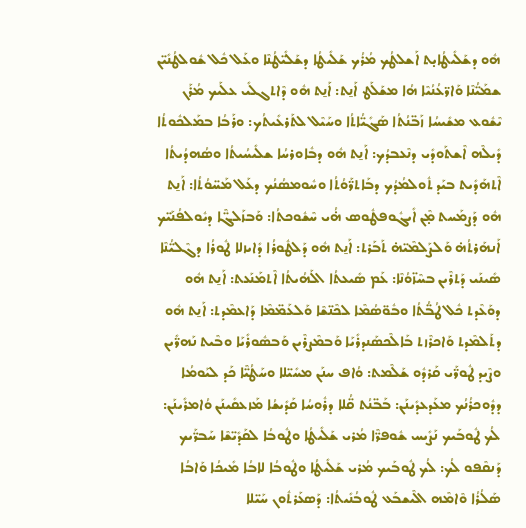ܗܽܘ ܕܫܰܠܺܝܛܳܐܝ̣ܬ ܐܰܫܠܛܳܟ ܡܳܪܳܟ ܫܰܠܺܝܛܳܐ ܕܫܰܠܺܝ̈ܛܳܢܶܐ ܘܥܰܠ ܟܽܠ ܫܽܘܠܛܳܢܺܝ̈ܢ ܫܡܰܝ̈ܳܢܶܐ ܘܰܐܪ̈ܥܳܢܳܝܶܐ ܗܳܐ ܡܫܰܠܰܛ ܐܰܢ̱ܬ: ܐܰܢ̱ܬ ܗܽܘ ܕܶܐܬܓܠܺܝ ܥܠܰܝܟ ܡܳܪܰܢ ܝܶܫܽܘܥ ܡܫܺܝܚܳܐ ܙܰܒ̈ܢܳܬܳܐ ܣܰܓܺܝ̈ܳܐܬܳܐ ܘܚܰܝܶܠ ܠܬܰܪܥܺܝܬܳܟ: ܘܪܰܒܳܐ ܒܡܰܠܟܽܘܬܳܐ ܕܺܝܠܶܗ ܐܶܫܬܰܘܕܺܝ ܕܢܶܥܒܕܳܟ: ܐܰܢ̱ܬ ܗܽܘ ܕܒܽܐܘܪܚܳܐ ܫܠܺܝܚܳܝܬܳܐ ܘܣܳܗܕܳܝܬܳܐ ܐܶܬܗܰܕܺܝܬ ܒܝܰܕ ܬܽܘܠܡܳܕܳܟ ܕܒܰܐܬܪ̈ܰܘܳܬܳܐ ܘܚܽܘܡܣܳܢܳܟ ܕܥܰܠ ܡܰܚ̈ܘܳܬܳܐ: ܐܰܢ̱ܬ ܗܽܘ ܕܰܨܡܰܚܬ ܡ̣ܶܢ ܐܺܝܓܽܘܦܛܽܘܣ ܗ̇ܳܝ ܚܶܫܽܘܟܬܳܐ: ܘܰܒܙܰܠܓ̈ܶܐ ܕܝܽܘܠܦܳܢܰܝ̈ܟ ܐܰܢܗܰܪܬܳܗ̇ ܘܰܠܨܰܠܡܶܝ̈ܗ̇ ܬܰܒܰܪܬ: ܐܰܢ̱ܬ ܗܽܘ ܕܰܠܛܽܘܪܳܐ ܕܺܐܝܙܠܐ ܛܽܘܪܳܐ ܕܓܶܠܝ̈ܳܢܶܐ ܣܺܝܢܰܝ ܕܰܬܪܶܝܢ ܒܚܶܙ̈ܘܳܢܶܐ: ܥܰܡ ܣܺܝܥܬܳܐ ܐܠܰܗܳܝܬܳܐ ܐܶܬܡܰܢܰܥܬ: ܐܰܢ̱ܬ ܗܽܘ ܕܘܰܥܶܕܬ ܟܽܠ ܛܳܒ̈ܳܬܳܐ ܘܒܽܘ̈ܣܳܡܶܐ ܠܟܶܢ̈ܫܶܐ ܘܰܠܥܰܡ̈ܡܶܐ ܕܰܐܥܡܶܕܬ: ܐܰܢ̱ܬ ܗܽܘ ܕܬܰܠܡܶܕܬ ܘܰܐܟܪܶܙܬ ܒܰܐܠܶܟܣܰܢܕܪܺܝܰܐ ܘܰܒܡܶܨܪܶܝܢ ܘܰܒܣܽܘܪܺܝܰܐ ܘܒܶܝܬ ܢܰܗܪ̈ܺܝܢ ܘܨܶܝܕ ܛܽܘܪ̈ܰܝ ܩܰܪܕܽܘ ܫܰܠܶܡܬ: ܘܳܐܦ ܚܢܰܢ ܡܚܺܝ̈ܠܐ ܘܚܰܛܳܝ̈ܶܐ ܟܰܕ ܠܝܰܘܡܳܐ ܕܕܽܘܟܪܳܢܳܟ ܡܥܰܕܥܕܺܝܢܰܢ: ܒܰܒ̈ܢܳܬ ܩ̈ܳܠܐ ܕܪܽܘܚܳܐ ܩܰܕܺܝܫܳܐ ܡܰܙܥܩܺܝܢܰܢ ܘܳܐܡܪܺܝܢܰܢ: ܠܳܟ ܛܽܘܒܰܝܟ ܢܰܨܺܝܚ ܫܽܘܦܪ̈ܶܐ ܡܳܪܝ ܫܰܠܺܝܛܳܐ ܘܛܽܘܒܳܐ ܠܩܰܕܺܝ̈ܫܶܐ ܚܰܒܪ̈ܰܝܟ ܕܰܢܩܶܦܘ ܠܳܟ: ܠܳܟ ܛܽܘܒܰܝܟ ܡܳܪܝ ܫܰܠܺܝܛܳܐ ܘܛܽܘܒܳܐ ܠܐܒܳܐ ܡܺܝܟܳܐ ܘܰܐܒܳܐ ܣܰܠܳܪܳܐ ܘܶܐܡܶܗ ܐܠܶܝܫܒܰܥ ܛܽܘܒܳܢܺܝܬܳܐ: ܕܰܣܥܰܪܬܽܘܢ ܚܰܝ̈ܠܐ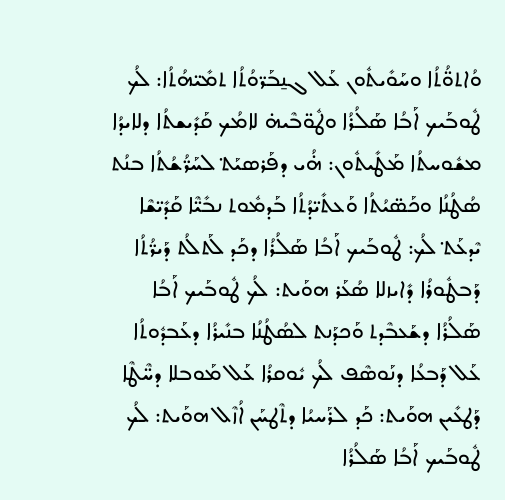ܘܳܐܬܘ̈ܳܬܳܐ ܘܚܰܘܺܝܬܽܘܢ ܥܰܠ ܓܢ̱ܒܰܪ̈ܘܳܬܳܐ ܬܡܺܝ̈ܗܳܬܳܐ: ܠܳܟ ܛܽܘܒܰܝܟ ܐܰܒܳܐ ܣܰܠܳܪܳܐ ܘܛܽܘ̈ܒܶܝܗ̇ ܠܐܡܳܟ ܩܰܕܺܝܫܬܳܐ ܕܠܐܝܕܳܐ ܡܫܽܘܚܬܳܐ ܡܰܛܺܝܬܽܘܢ: ܗ̇ܳܝ ܕܦܰܪܣܝܰܬ݀ ܠܚܰܪ̈ܳܫܳܬܳܐ ܒܢܳܬ ܣܳܛܳܢܳܐ ܘܟܰܣ̈ܝܳܬܳܐ ܘܰܥܬܺܝ̈ܕܳܬܳܐ ܒܰܕܡܽܘܬ ܢܒܺܝ̈ܶܐ ܩܰܕܺܝ̈ܫܶܐ ܝܶܕܥܰܬ݀ ܠܳܟ: ܛܽܘܒܰܝܟ ܐܰܒܳܐ ܣܰܠܳܪܳܐ ܕܟܰܕ ܠܰܬܠܳܬ ܕܰܝܪ̈ܳܬܳܐ ܕܰܒܛܽܘܪܳܐ ܕܺܐܝܙܠܐ ܣܳܥܰܪ ܗܘܰܝܬ: ܠܳܟ ܛܽܘܒܰܝܟ ܐܰܒܳܐ ܣܰܠܳܪܳܐ ܕܫܰܥܒܶܕܬ ܘܰܟܕܰܢܬ ܠܣܳܛܳܢܳܐ ܒܢܺܝܪܳܐ ܕܥܰܒܕܽܘܬܳܐ ܥܰܠ ܕܰܒܥܳܐ ܕܢܰܘܣܶܦ ܠܳܟ ܝܽܘܩܪܳܐ ܥܰܠ ܡܰܘܒܠܐ ܕܚ̈ܶܛܶܐ ܕܰܛܥܺܝܢ ܗܘܰܝܬ: ܟܰܕ ܠܪܰܚܝܳܐ ܕܬܶܛܚܰܢ ܐܳܙܶܠ ܗܘܰܝܬ: ܠܳܟ ܛܽܘܒܰܝܟ ܐܰܒܳܐ ܣܰܠܳܪܳܐ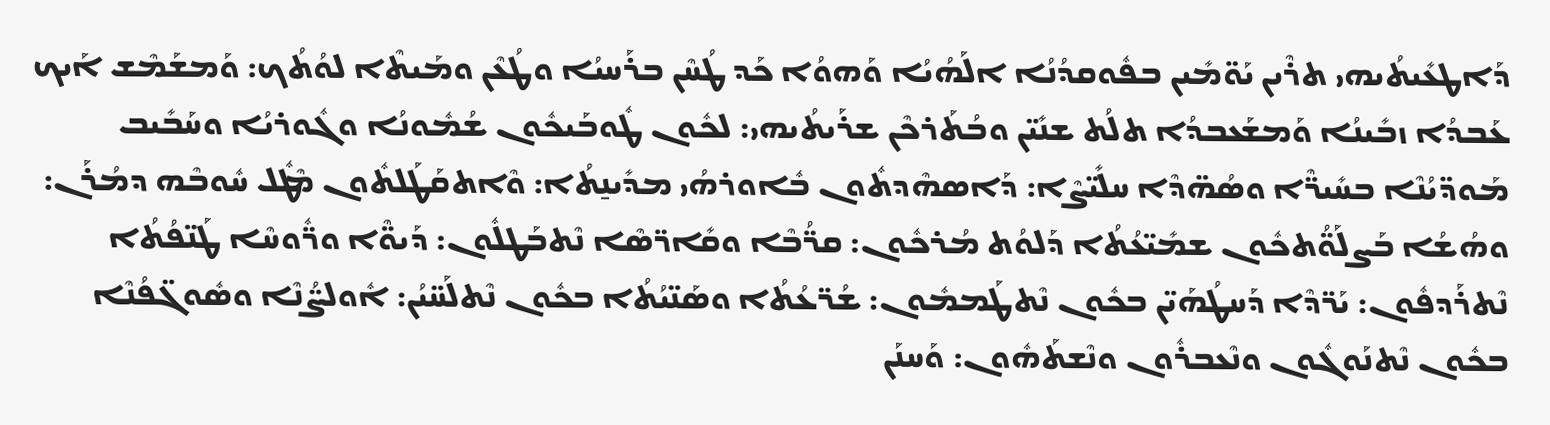ܕܰܐܛܥܺܝܬܳܝܗܝ ܬܪܶܝܢ ܝܰܘ̈ܡܺܝܢ ܒܦܽܘܩܕܳܢܳܐ ܐܠܰܗܳܝܳܐ ܘܰܗܘܳܐ ܟܰܕ ܛܳܚܶܢ ܒܪܰܚܝܳܐ ܘܛܳܥܶܢ ܘܡܰܝܬܶܐ ܠܘܳܬܳܟ: ܘܰܡܫܰܡܶܫ ܐܰܝܟ ܥܰܒܕܳܐ ܙܒܺܝܢܳܐ ܘܰܡܫܰܥܒܕܳܐ ܬܠܳܬ ܫܢܺܝ̈ܢ ܘܒܳܬܰܪܟܶܢ ܫܪܰܝܬܳܝܗܝ: ܠܟܽܘܢ ܛܽܘܒܰܝܟܽܘܢ ܫܳܡܽܘܢܳܐ ܘܓܽܘܪܝܳܐ ܘܚܰܒܺܝܒ ܡܰܘܕ̈ܝܳܢܶܐ ܒܚܺܝܪ̈ܶܐ ܘܣܳܗ̈ܕܶܐ ܚܠܺܝ̈ܨܶܐ: ܕܰܐܣܗܶܕܬܽܘܢ ܒܽܐܘܪܗܳܝ ܡܕܺܝܢ̱ܬܳܐ: ܘܶܐܬܩܰܛܰܠܬܽܘܢ ܡܶܛܽܠ ܚܽܘܒܶܗ ܕܡܳܪܰܢ: ܘܗܳܫܳܐ ܒܰܨܠܰܘ̈ܳܬܟܽܘܢ ܫܡܺܝ̈ܥܳܬܳܐ ܕܰܠܘܳܬ ܡܳܪܟܽܘܢ: ܩܪ̈ܳܒܶܐ ܘܩܺܐܪ̈ܣܶܐ ܢܶܬܒܰܛܠܽܘܢ: ܕܰܝܘ̈ܶܐ ܘܪ̈ܽܘܚܶܐ ܛܰܢ̈ܦܳܬܳܐ ܢܶܬܪܰܕܦܽܘܢ: ܝܰܪ̈ܕܶܐ ܕܰܚܛܳܗܰܝ̈ܢ ܒܟܽܘܢ ܢܶܬܛܰܡܡܽܘܢ: ܫܳܪ̈ܥܳܬܳܐ ܘܣܰܢ̈ܝܳܬܳܐ ܒܟܽܘܢ ܢܶܬܠܰܚ̈ܝܳܢ: ܐܽܘܠܨ̈ܳܢܶܐ ܘܣܽܘܓ̈ܦܳܢܶܐ ܒܟܽܘܢ ܢܶܬܢܰܘܓܽܘܢ ܘܢܶܥܒܪܽܘܢ ܘܢܶܫܬܰܗܽܘܢ: ܘܰܚܢܰܢ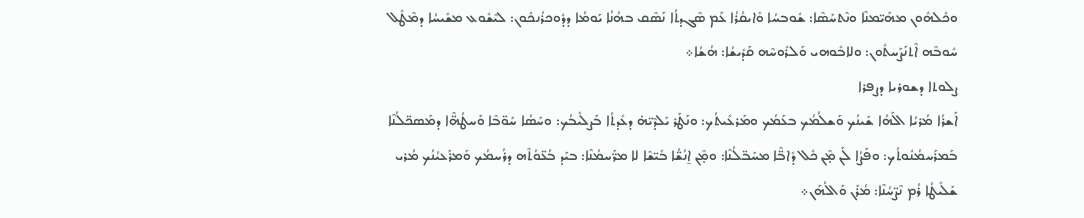ܘܟܽܠܗܽܘܢ ܡܗܰܝ̈ܡܢܶܐ ܘܢܶܬܚܰܣܶܐ: ܫܽܘܒܚܳܐ ܘܺܐܝܩܳܪܳܐ ܥܰܡ ܣܶܓܕܬܳܐ ܢܰܣܶܩ ܒܗܳܢܳܐ ܝܰܘܡܳܐ ܕܕܽܘܟܪܳܢܟܽܘܢ: ܠܝܶܫܽܘܥ ܡܫܺܝܚܳܐ ܕܡܶܛܽܠ ܚܽܘܒܶܗ ܐܶܬܢܰܨܰܚܬܽܘܢ: ܘܠܐܒܽܘܗܝ ܘܰܠܪܽܘܚܶܗ ܩܰܕܺܝܫܳܐ: ܗܳܫܳܐ܀
ܨܠܘܬܐ ܕܫܘܪܝܐ ܕܨܦܪܐ
ܐܰܫܪܳܐ ܡܳܪܝܳܐ ܐܠܰܗܳܐ ܫܰܝܢܳܟ ܘܰܫܠܳܡܳܟ ܒܥܰܡܳܟ ܘܡܰܪܥܺܝܬܳܟ: ܘܢܰܛܰܪ ܝܰܠܕܶܝ̈ܗ̇ ܕܥܺܕܬܳܐ ܒܰܨܠܺܝܒܳܟ: ܘܚܰܣܳܐ ܚܰܘ̈ܒܶܐ ܘܰܚܛܳܗ̈ܶܐ ܕܡܰܣܟ̈ܠܳܢܶܐ ܒܰܡܪܰܚܡܳܢܽܘܬܳܟ: ܘܦܰܨܳܐ ܠܰܢ ܡ̣ܶܢ ܟܽܠ ܕܺܐܒ̈ܶܐ ܡܚܰܒ̈ܠܳܢܶܐ: ܘܡ̣ܶܢ ܐ̱ܢܳܫ̈ܳܐ ܒܺܝ̈ܫܶܐ ܠܐ ܡܪ̈ܰܚܡܳܢܶܐ: ܒܝܰܕ ܒܳܥ̈ܘܳܬܶܗ ܕܪܳܚܡܳܟ ܘܰܡܪܰܥܝܳܢܳܟ ܡܳܪܝ ܫܰܠܺܝܛܳܐ ܪܳܡ ܢܶܨ̈ܚܳܢܶܐ: ܡܳܪܰܢ ܘܰܐܠܳܗܰܢ܀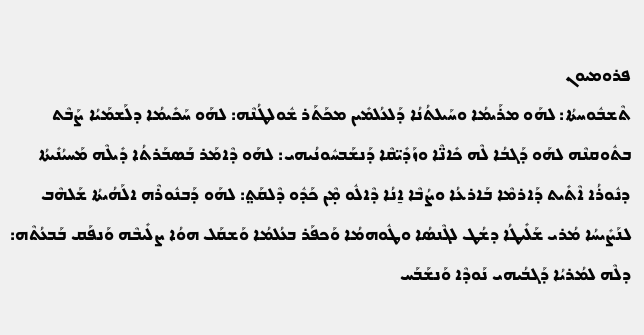ܦܪܘܡܝܘܢ
ܬܶܫܒܽܘܚܬܳܐ: ܠܗܰܘ ܡܪܰܝܡܳܐ ܘܚܰܝܠܬܳܢܳܐ ܕܰܠܥܳܠܡܺܝܢ ܡܟܰܬܰܪ ܫܽܘܠܛܳܢܶܗ: ܠܗܰܘ ܚܰܟܺܝܡܳܐ ܕܠܰܫܡܰܝܳܐ ܨܰܒܶܬ ܒܬܽܘܩܢܶܗ ܠܗܰܘ ܕܰܓܒܳܐ ܠܶܗ ܟܺܐܢ̈ܶܐ ܘܙܰܕܺܝ̈ܩܶܐ ܕܰܢܫܰܒܚܽܘܢܳܝܗܝ: ܠܗܰܘ ܕܶܐܡܰܪ ܒܰܣܒܰܪܬܳܐ ܕܺܝܠܶܗ ܡܰܚܝܳܢܺܝܬܳܐ ܕܢܽܘܪܳܐ ܐܶܬܺܝܬ ܕܰܐܪܡܶܐ ܒܰܐܪܥܳܐ ܘܨܳܒܶܐ ܐ̱ܢܳܐ ܕܶܐܠܽܘ ܡ̣ܶܢ ܟܰܕܽܘ ܕܶܠܩܰܬ݀: ܠܗܰܘ ܕܰܒܢܽܘܪܶܗ ܐܠܰܗܳܝܬܳܐ ܫܰܠܗܶܒ ܠܢܰܨܺܝܚܳܐ ܡܳܪܝ ܫܰܠܺܝܛܳܐ ܕܫܳܛ ܠܓܶܢܣܳܐ ܘܛܽܘܗܡܳܐ ܘܰܟܦܰܪ ܒܥܳܠܡܳܐ ܘܰܫܩܰܠ ܗܘܳܐ ܨܠܺܝܒܶܗ ܘܰܢܦܰܩ ܒܰܒܥܳܬܶܗ: ܕܠܶܗ ܠܡܳܪܝܳܐ ܕܰܓܒܳܝܗܝ ܢܰܘܕܶܐ ܘܰܢܫܰܒܰܚ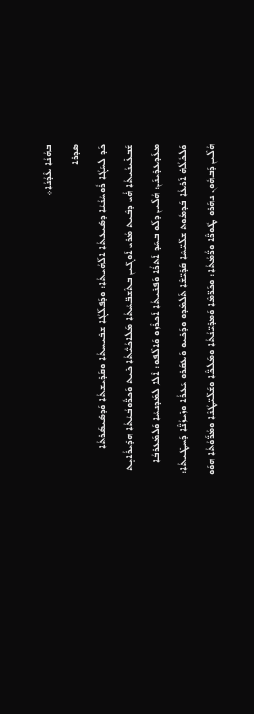ܒܗܳܢܳܐ ܥܶܕܳܢܳܐ܀
ܣܕܪܐ
ܟܰܕ ܠܚܰܓܳܐ ܪܽܘܚܳܢܳܝܳܐ ܕܣܺܝܥܬܳܐ ܐܠܰܗܳܝܬܳܐ: ܘܕܰܦܠܰܓܳܐ ܫܒܺܝܚܬܳܐ ܘܩܰܕܺܝܫܬܳܐ ܘܰܕܣܺܝܣܰܪܬܳܐ ܫܰܒܥܺܝܢܳܝܬܳܐ ܗ̇ܳܝ ܕܒܶܝܬ ܡܳܪܝ ܐܰܘܓܺܝܢ ܒܬܶܫܒ̈ܚܳܬܳܐ ܡܰܠܐܟܳܝ̈ܳܬܳܐ ܟܺܝܬ ܘܰܟܪ̈ܽܘܒܳܝܳܬܳܐ ܗܕܺܝܪܳܐܝ̣ܬ ܡܥܰܕܥܕܺܝܢܰܢ: ܗܳܠܶܝܢ ܕܠܰܘ ܒܚܰܕ ܐܰܬܪܳܐ ܘܰܦܢܺܝܬܳܐ ܐܰܟܪܶܙܘ ܘܰܐܠܶܦܘ: ܐܶܠܐ ܠܡܰܕܢܚܳܐ ܘܰܠܡܰܥܪܒܳܐ ܘܰܠܟܽܠܳܗ̇ ܐܰܪܥܳܐ ܒܰܕܡܽܘܬ ܫܠܺܝ̈ܚܶܐ ܩܰܕܺܝ̈ܫܶܐ ܬܰܠܡܶܕܘ ܘܕܰܟܺܝܘ ܘܰܥܩܰܪܘ ܝܰܥܪܳܐ ܘܙܺܝܙܳܢ̈ܶܐ ܕܰܚܛܺܝܬܳܐ: ܗܳܠܶܝܢ ܕܰܒܗܽܘܢ ܢܗܰܪܘ ܛܽܘܪ̈ܶܐ ܘܪ̈ܳܡܳܬܳܐ: ܘܟܰܪ̈ܡܶܐ ܘܰܡܕܺܝ̈ܢܳܬܳܐ ܘܡܰܠܟ̈ܶܐ ܘܫܰܠܺܝ̈ܛܳܢܶܐ ܘܡܳܪ̈ܰܘܳܬܳܐ ܗܘܰܘ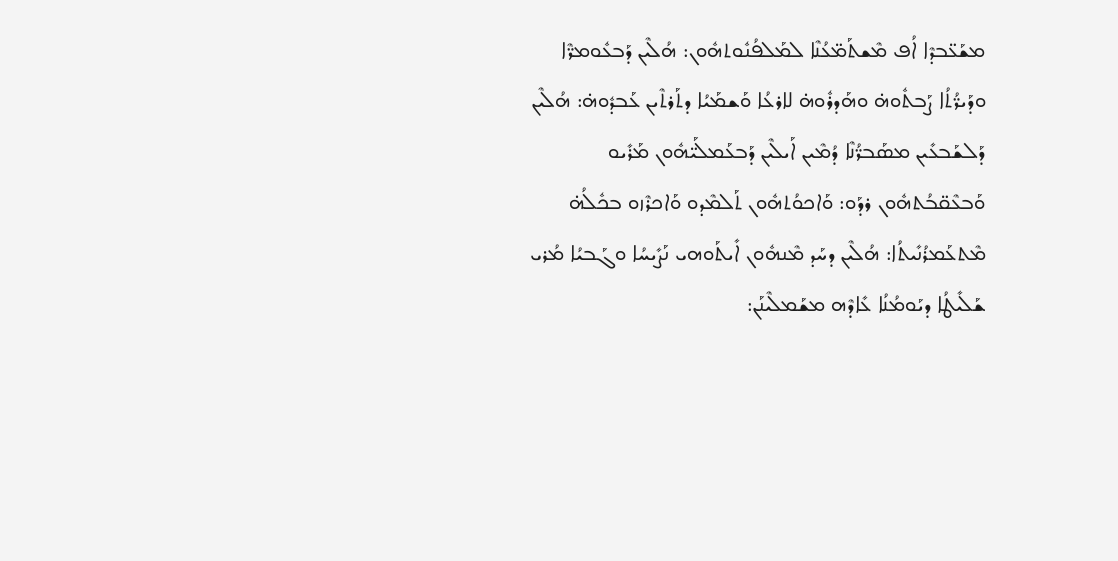ܡܫܰܥ̈ܒܕܶܐ ܐܳܦ ܡܶܫܬܰܡ̈ܥܳܢܶܐ ܠܡܰܠܦܳܢܽܘܬܗܽܘܢ: ܗܳܠܶܝܢ ܕܰܒܥܽܘܡܪ̈ܶܐ ܘܕܰܝܪ̈ܳܬܳܐ ܨܰܒܬܽܘܗ̇ ܘܗܰܕܪܽܘܗ̇ ܠܐܪܥܳܐ ܘܰܫܡܰܝܳܐ ܕܬܰܪܬܶܝܢ ܥܰܒܕܽܘܗ̇: ܗܳܠܶܝܢ ܕܰܠܫܰܒܥܺܝܢ ܡܣܰܒܪ̈ܳܢܶܐ ܕܳܡܶܝܢ ܐܰܝܠܶܝܢ ܕܰܒܥܰܡܠܰܝ̈ܗܽܘܢ ܡܰܪܺܝܘ ܘܰܒܥܶܩ̈ܒܳܬܗܽܘܢ ܪܕܰܘ: ܘܰܐܟܘܳܬܗܽܘܢ ܬܰܠܡܶܕܘ ܘܰܐܟܪܶܙܘ ܒܟܽܠܳܗ̇ ܡܶܬܥܰܡܪܳܢܺܝܬܳܐ: ܗܳܠܶܝܢ ܕܚܰܕ ܡܶܢܗܽܘܢ ܐܺܝܬܰܘܗܝ ܢܰܨܺܝܚܳܐ ܘܓܰܒܝܳܐ ܡܳܪܝ ܫܰܠܺܝܛܳܐ ܕܝܰܘܡܳܢܳܐ ܥܺܐܕܶܗ ܡܫܰܡܠܶܝܢܰܢ: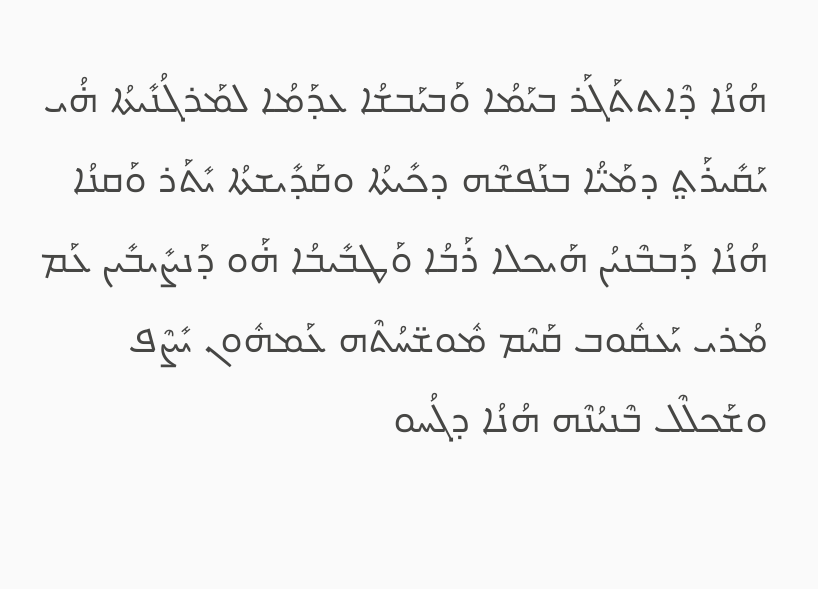ܗܳܢܳܐ ܕܶܐܬܬܰܓܰܪ ܒܝܰܡܳܐ ܘܰܒܝܰܒܫܳܐ ܥܕܰܡܳܐ ܠܡܰܪܓܳܢܺܝܬܳܐ ܗ̇ܳܝ ܝܰܩܺܝܪܰܬ݀ ܕܡܰܝ̈ܳܐ ܒܢܰܦܫܶܗ ܕܟܺܝܬܳܐ ܘܩܰܕܺܝܫܬܳܐ ܝܺܬܰܪ ܘܰܩܢܳܐ ܗܳܢܳܐ ܕܰܒܒܶܢܝܳܢ ܗܰܝܟܠܐ ܪܰܒܳܐ ܘܰܛܒܺܝܒܳܐ ܗ̇ܰܘ ܕܰܢܨܺܝܒܺܝܢ ܥܰܡ ܡܳܪܝ ܝܰܥܩܽܘܒ ܩܰܝܶܡ ܡܽܘܫ̈ܚܳܬܶܗ ܥܰܡܗܽܘܢ ܝܺܨܶܦ ܘܫܰܟܠܶܠ ܒܶܢܝܳܢܶܗ ܗܳܢܳܐ ܕܓܳܚܘ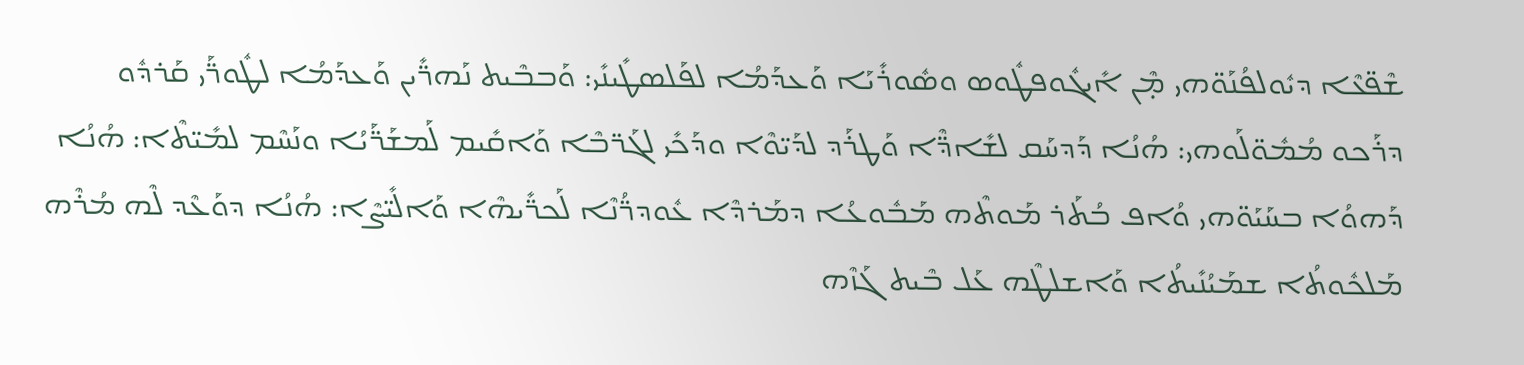ܫܶܦ̈ܥܶܐ ܕܝܽܘܠܦܳܢܰܘ̈ܗܝ ܡ̣ܶܢ ܐܺܝܓܽܘܦܛܽܘܣ ܘܣܽܘܪܺܝܰܐ ܘܰܥܕܰܡܳܐ ܠܦܰܠܣܛܺܝܢܺܝ: ܘܰܒܒܶܝܬ ܢܰܗܪ̈ܺܝܢ ܘܰܥܕܰܡܳܐ ܠܛܽܘܪ̈ܰܝ ܩܰܪܕܽܘ ܕܪܰܟܘ ܡܳܡܽܘ̈ܠܰܘܗܝ: ܗܳܢܳܐ ܕܰܕܚܰܩ ܠܫܺܐܕ̈ܶܐ ܘܰܛܪܰܕ ܠܕܰܝ̈ܘܶܐ ܘܕܰܟܺܝ ܠܓܰܪ̈ܒܶܐ ܘܰܐܩܺܝܡ ܠܰܡܫܰܪ̈ܰܝܳܐ ܘܢܰܚܶܡ ܠܡܺܝ̈ܬܶܐ: ܗܳܢܳܐ ܕܰܗܘܳܐ ܒܚܰܝܰܘ̈ܗܝ ܘܳܐܦ ܒܳܬܰܪ ܡܰܘܬܶܗ ܡܰܒܽܘܥܳܐ ܕܡܰܪܕܶܐ ܥܽܘܕܪ̈ܳܢܶܐ ܠܰܟܪ̈ܺܝܗܶܐ ܘܰܐܠܺܝ̈ܨܶܐ: ܗܳܢܳܐ ܕܘܰܥܶܕ ܠܶܗ ܡܳܪܶܗ ܡܰܠܟܽܘܬܳܐ ܫܡܰܝܳܢܺܝܬܳܐ ܘܰܐܫܠܛܶܗ ܥܰܠ ܒܶܝܬ ܓܰܙܶܗ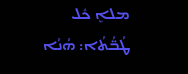ܡܠܐܷ ܟܽܠ ܛܳܒ̈ܳܬܳܐ: ܗܳܢܳܐ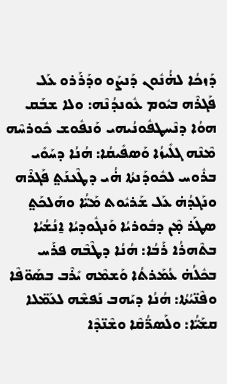ܕܰܙܟܳܐ ܠܗ̇ܳܢܽܘܢ ܕܰܢܨܰܘ ܘܕܰܪܰܪܘ ܥܰܠ ܦܰܓܪܶܗ ܒܝܽܘܡ ܥܽܘܢܕܳܢܶܗ: ܘܠܐ ܫܒܰܩ ܗܘܳܐ ܕܢܶܚܛܦܽܘܢܳܝܗܝ ܘܰܢܦܽܘܫ ܟܽܘܪܚܶܗ ܡܶܢܶܗ ܓܠܺܝܙܳܐ ܘܰܣܦܺܝܩܳܐ: ܗܳܢܳܐ ܕܚܰܘܺܝ ܒܪܽܘܚ ܠܟܽܘܕܰܢܬܳܐ ܗ̇ܳܝ ܕܛܶܥܢܰܬ݀ ܦܰܓܪܶܗ ܘܢܰܓܕܳܗ̇ ܥܰܠ ܫܰܪܝܽܘܬ ܡܰܝ̈ܳܐ ܘܗܰܠܟܰܬ݀ ܣܛܰܪ ܡ̣ܶܢ ܕܒܽܘܪܝܳܐ ܘܰܢܓܽܘܕܝܳܐ ܐ̱ܢܳܫܳܝܳܐ ܒܬܶܗܪܳܐ ܪܰܒܳܐ: ܗܳܢܳܐ ܕܛܶܒܶܗ ܦܪܰܚ ܒܟܽܠܳܗ̇ ܥܳܡܰܪܬܳܐ ܘܰܫܡܶܗ ܝܺܪܶܒ ܒܣܰܘ̈ܦܶܐ ܘܦܶܢ̈ܝܳܬܳܐ: ܗܳܢܳܐ ܕܝܰܗܒ ܢܰܦܫܶܗ ܠܥܰܡ̈ܠܐ ܩܫܰܝ̈ܳܐ: ܘܠܰܣܪ̈ܳܩܶܐ ܘܫܶܢ̈ܕܶܐ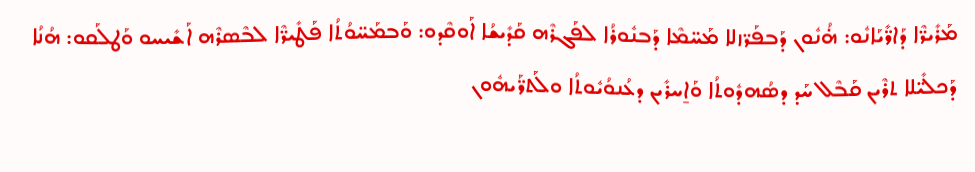ܡܰܪܺܝܪ̈ܶܐ ܕܰܐܪ̈ܺܝܰܐܢܽܘ: ܗ̇ܳܢܽܘܢ ܕܰܒܦܰܪ̈ܙܠܐ ܡܰܚ̈ܡܶܐ ܕܰܒܢܽܘܪܳܐ ܠܦܰܓܪܶܗ ܩܰܕܺܝܫܳܐ ܐܰܘܩܶܕܘ: ܘܰܒܡܰܚ̈ܘܳܬܳܐ ܦܰܛܺܝܪ̈ܶܐ ܠܒܶܣܪܶܗ ܐܰܫܺܝܚܘ ܘܰܛܠܰܩܘ: ܗܳܢܳܐ ܕܰܟܠܺܝ̈ܠܐ ܬܪܶܝܢ ܩܰܒܶܠ ܚܰܕ ܕܣܳܗܕܽܘܬܳܐ ܘܰܐ̱ܚܪܺܝܢ ܕܥܳܢܘܳܝܽܘܬܳܐ ܘܠܰܬܪ̈ܰܝܗܽܘܢ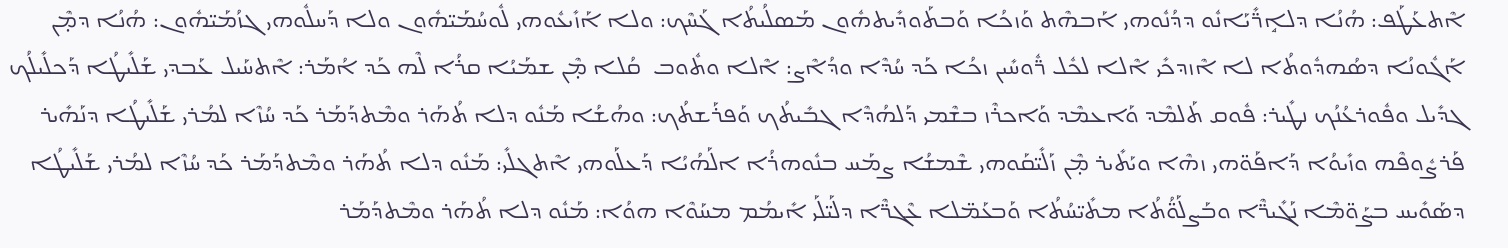ܐܶܬܥܰܛܰܦ: ܗܳܢܳܐ ܕܠܐܱܪ̈ܺܝܰܐܢܽܘ ܕܕܳܢܽܘܗܝ ܐܰܒܗܶܬ ܘܰܙܟܳܐ ܘܰܒܬܰܘܕܺܝܬܗܽܘܢ ܡܰܣܠܳܝܬܳܐ ܓܰܚܶܟ: ܘܠܐ ܐܰܙܺܝܥܽܘܗܝ ܠܽܘܚܳܡܰܝ̈ܗܽܘܢ ܘܠܐ ܕܰܚܠܽܘܗܝ ܓܙܳܡܰܝ̈ܗܽܘܢ: ܗܳܢܳܐ ܕܡ̣ܶܢ ܐܰܓܽܘܢܳܐ ܕܣܳܗܕܽܘܬܳܐ ܠܐ ܐܶܙܕܟܺܝ ܐܶܠܐ ܠܟܽܠ ܪ̈ܽܘܚܺܝܢ ܙܟܳܐ ܟܰܕ ܚܳܕܶܐ ܘܕܳܐܶܨ: ܐܶܠܐ ܘܬܽܘܒ  ܩܳܠܐ ܡ̣ܶܢ ܫܡܰܝܳܐ ܩܪܳܐ ܠܶܗ ܟܰܕ ܐܳܡܰܪ: ܐܶܬܚܰܝܠ ܥܰܒܕܝ ܫܰܠܺܝܛܳܐ ܕܰܟܠܺܝܠܳܟ ܓܕܺܝܠ ܘܦܽܘܪܥܳܢܳܟ ܢܛܺܝܪ: ܦܽܘܩ ܬܰܠܡܶܕ ܘܰܐܥܡܶܕ ܘܰܐܟܪܶܙ ܒܫܶܡܝ ܕܰܠܗܳܕܶܐ ܓܒܺܝܬܳܟ ܘܰܦܪܰܫܬܳܟ: ܘܗܳܫܳܐ ܡܰܢܽܘ ܕܠܐ ܬܳܗܰܪ ܘܡܶܬܕܰܡܰܪ ܟܰܕ ܚܳܙܶܐ ܠܡܳܪܝ ܫܰܠܺܝܛܳܐ ܕܢܰܗܺܝܪ ܦܰܪܨܽܘܦܶܗ ܘܙܺܝܘܳܐ ܕܰܐܦܰܘ̈ܗܝ ܙܗܶܐ ܘܝܰܬܺܝܪ ܡ̣ܶܢ ܙܰܠܺܝ̈ܩܰܘܗܝ ܫܶܡܫܳܐ ܨܡܰܚ ܒܢܽܘܗܪܳܐ ܐܠܰܗܳܝܳܐ ܕܰܥܠܰܘܗܝ ܐܶܬܓܠܺܝ: ܡܰܢܽܘ ܕܠܐ ܬܳܗܰܪ ܘܡܶܬܕܰܡܰܪ ܟܰܕ ܚܳܙܶܐ ܠܡܳܪܝ ܫܰܠܺܝܛܳܐ ܕܣܰܘܺܝܚ ܒܨܰܘ̈ܡܶܐ ܢܰܓܺܝܪ̈ܶܐ ܘܒܰܨܠܰܘ̈ܳܬܳܐ ܡܬܺܝ̈ܚܳܬܳܐ ܘܰܒܥܰܡ̈ܠܐ ܥܶܓܪ̈ܶܐ ܕܠܰܝ̈ܠܰܝ ܐܺܝܡܳܡ ܡܚܰܘܶܐ ܗܘܳܐ: ܡܰܢܽܘ ܕܠܐ ܬܳܗܰܪ ܘܡܶܬܕܰܡܰܪ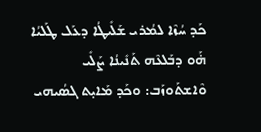ܟܰܕ ܚܳܙܶܐ ܠܡܳܪܝ ܫܰܠܺܝܛܳܐ ܕܥܰܠ ܛܰܠܝܳܐ ܗ̇ܰܘ ܕܒܰܠܥܶܗ ܬܰܢܺܝܢܳܐ ܨܰܠܺܝ ܘܶܐܫܬܰܘܙܰܒ: ܘܟܰܕ ܡܰܐܝ̣ܬ ܓܣܳܝܗܝ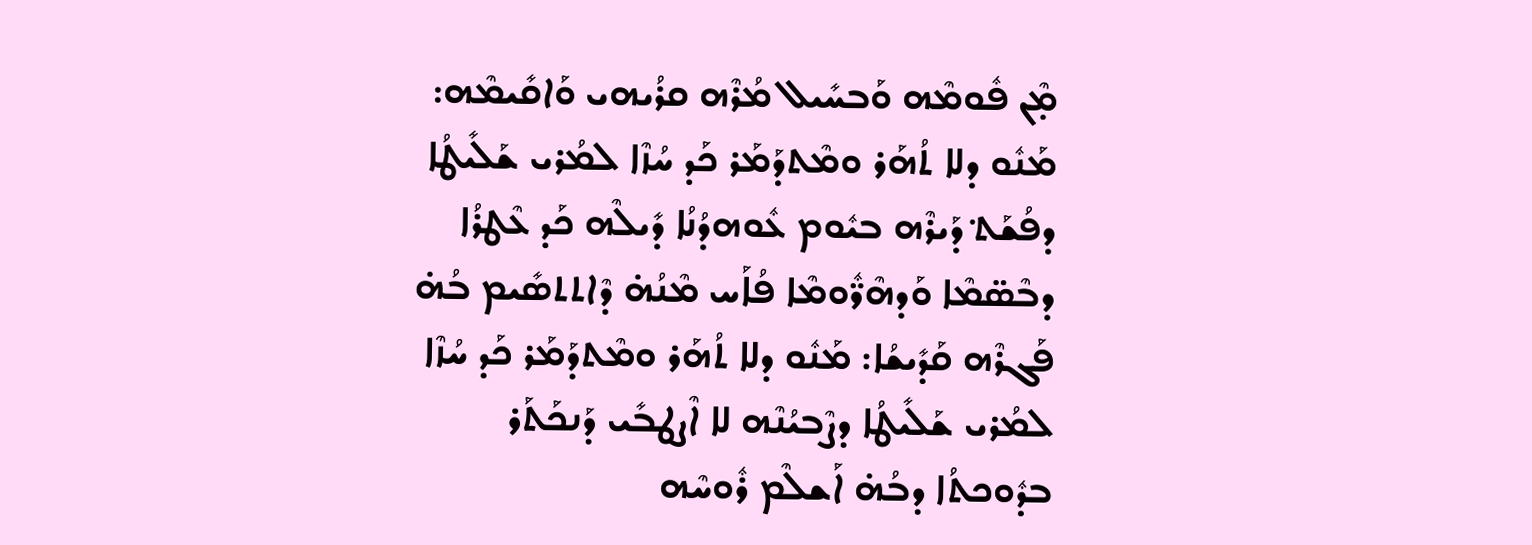ܡ̣ܶܢ ܦܽܘܡܶܗ ܘܰܒܚܺܝܠ ܡܳܪܶܗ ܩܪܳܝܗܝ ܘܰܐܩܺܝܡܶܗ: ܡܰܢܽܘ ܕܠܐ ܬܳܗܰܪ ܘܡܶܬܕܰܡܰܪ ܟܰܕ ܚܳܙܶܐ ܠܡܳܪܝ ܫܰܠܺܝܛܳܐ ܕܦܳܫܰܬ݀ ܕܰܝܪܶܗ ܒܝܽܘܡ ܥܽܘܗܕܳܢܳܐ ܕܺܝܠܶܗ ܟܰܕ ܥܶܛܪܳܐ ܕܒܶܣ̈ܡܶܐ ܘܰܕܗܶܪ̈ܽܘܡܶܐ ܦܳܐܰܚ ܡܶܢܳܗ̇ ܕܶܐܬܬܣܺܝܡ ܒܳܗ̇ ܦܰܓܪܶܗ ܩܰܕܺܝܫܳܐ: ܡܰܢܽܘ ܕܠܐ ܬܳܗܰܪ ܘܡܶܬܕܰܡܰܪ ܟܰܕ ܚܳܙܶܐ ܠܡܳܪܝ ܫܰܠܺܝܛܳܐ ܕܨܶܒܝܳܢܶܗ ܠܐ ܐܶܨܛܒܺܝ ܕܰܢܟܰܬܰܪ ܒܕܽܘܟܬܳܐ ܕܒܳܗ̇ ܐܰܫܠܶܡ ܪܽܘܚܶܗ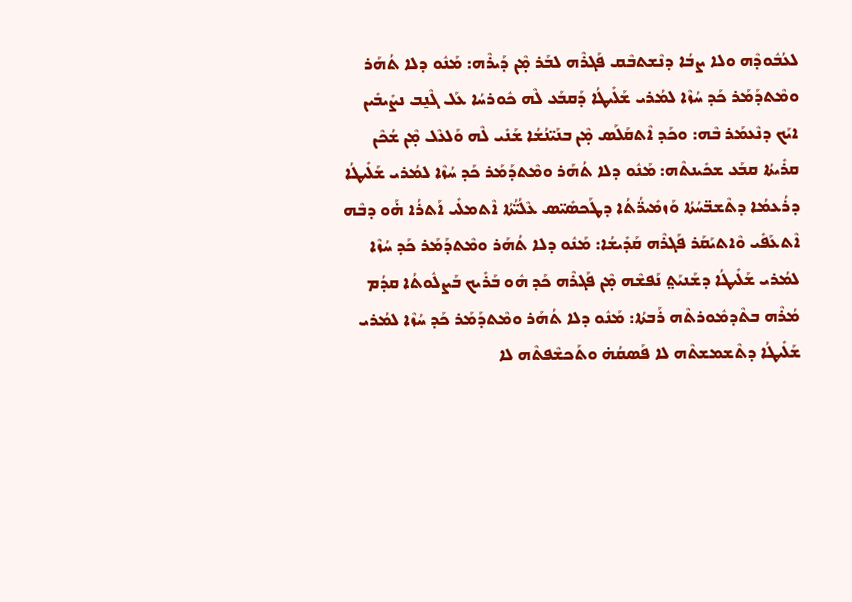ܠܥܳܒܽܘܕܶܗ ܘܠܐ ܨܒܳܐ ܕܢܶܫܬܒܶܩ ܦܰܓܪܶܗ ܠܒܰܪ ܡ̣ܶܢ ܕܰܝܪܶܗ: ܡܰܢܽܘ ܕܠܐ ܬܳܗܰܪ ܘܡܶܬܕܰܡܰܪ ܟܰܕ ܚܳܙܶܐ ܠܡܳܪܝ ܫܰܠܺܝܛܳܐ ܕܰܩܒܰܥ ܠܶܗ ܟܽܘܪܚܳܐ ܥܰܠ ܓܶܢ̱ܒ ܢܨܺܝܒܺܝܢ ܐܝܰܟ ܕܢܶܥܡܰܪ ܒܶܗ: ܘܟܰܕ ܐܶܬܩܰܠܰܣ ܡ̣ܶܢ ܒܢܰܝ̈ܢܳܫܳܐ ܫܰܢܺܝ ܠܶܗ ܘܰܠܥܶܠ ܡ̣ܶܢ ܫܳܟܶܢ ܩܪܺܝܬܳܐ ܩܒܰܥ ܫܟܺܝܢܬܶܗ: ܡܰܢܽܘ ܕܠܐ ܬܳܗܰܪ ܘܡܶܬܕܰܡܰܪ ܟܰܕ ܚܳܙܶܐ ܠܡܳܪܝ ܫܰܠܺܝܛܳܐ ܕܪܳܥܡܳܐ ܕܬܶܫܒ̈ܚܳܬܳܐ ܘܰܙܡܺܝܪ̈ܳܬܳܐ ܕܛܰܟܣܺܝ̈ܣ ܥܶܠܳܝ̈ܳܬܳܐ ܐܶܬܡܠܺܝ ܐܰܬܪܳܐ ܗ̇ܰܘ ܕܒܶܗ ܐܶܬܥܰܦܺܝ ܘܶܐܬܝܰܩܰܪ ܦܰܓܪܶܗ ܩܰܕܺܝܫܳܐ: ܡܰܢܽܘ ܕܠܐ ܬܳܗܰܪ ܘܡܶܬܕܰܡܰܪ ܟܰܕ ܚܳܙܶܐ ܠܡܳܪܝ ܫܰܠܺܝܛܳܐ ܕܫܰܢܝܰܬ݀ ܢܰܦܫܶܗ ܡ̣ܶܢ ܦܰܓܪܶܗ ܟܰܕ ܗܽܘ ܒܰܪܺܝܟ ܒܰܨܠܽܘܬܳܐ ܩܕܳܡ ܡܳܪܶܗ ܒܬܶܕܡܽܘܪܬܶܗ ܪܰܒܬܳܐ: ܡܰܢܽܘ ܕܠܐ ܬܳܗܰܪ ܘܡܶܬܕܰܡܰܪ ܟܰܕ ܚܳܙܶܐ ܠܡܳܪܝ ܫܰܠܺܝܛܳܐ ܕܬܶܫܡܫܬܶܗ ܠܐ ܦܰܣܩܳܗ̇ ܘܬܰܟܫܶܦܬܶܗ ܠܐ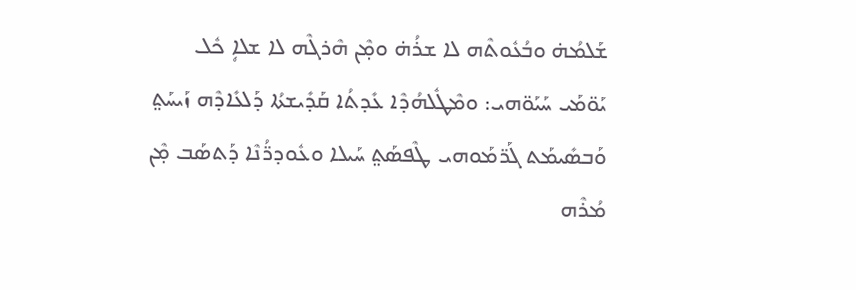ܫܰܠܡܳܗ̇ ܘܒܳܥܽܘܬܶܗ ܠܐ ܫܪܳܗ̇ ܘܡ̣ܶܢ ܗܶܪܓܶܗ ܠܐ ܫܠܐܴ ܟܽܠ ܝܰܘ̈ܡܰܝ ܚܰܝܰܘ̈ܗܝ: ܘܡܶܛܽܠܗܳܕܶܐ ܥܺܕܬܳܐ ܩܰܕܺܝܫܬܳܐ ܕܰܠܥܺܐܕܶܗ ܙܰܝܚܰܬ݀ ܘܰܒܣܺܝܡܰܬ ܓܰܪ̈ܡܰܘܗܝ ܛܶܦܣܰܬ݀ ܚܰܝܠܐ ܘܥܽܘܕܪ̈ܳܢܶܐ ܕܰܬܣܰܒ ܡ̣ܶܢ ܡܳܪܶܗ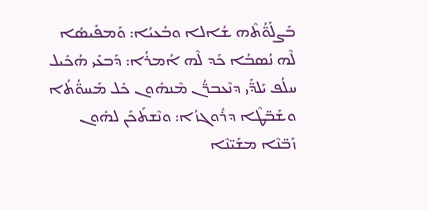ܒܰܨܠܰܘ̈ܳܬܶܗ ܫܳܐܠܐ ܘܒܳܥܝܳܐ: ܘܰܡܦܺܝܣܳܐ ܠܶܗ ܢܳܣܒܳܐ ܟܰܕ ܠܶܗ ܐܳܡܪܳܐ: ܕܰܒܥܺܝ ܗܳܟܺܝܠ ܚܠܳܦ ܝܰܠܕ̈ܰܝ ܕܢܶܥܒܪ̈ܳܢ ܡܶܢܗܽܘܢ ܟܽܠ ܡܰܚܘ̈ܳܬܳܐ ܘܫܰܒ̈ܛܶܐ ܕܪܽܘܓܙܳܐ: ܘܢܶܫܬܰܟܰܢ ܠܗܽܘܢ ܙܰܒ̈ܢܶܐ ܡܫܰܝ̈ܢܶܐ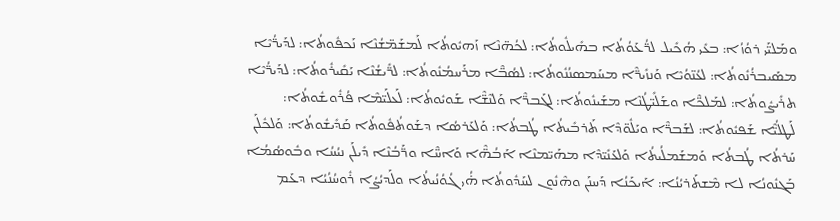ܘܡܰܠܝ̈ܰܝ ܪܘܳܙܳܐ: ܒܥܺܝ ܗܳܟܺܝܠ ܠܪ̈ܳܥܰܘܳܬܳܐ ܒܗܺܝܠܽܘܬܳܐ: ܠܟܳܗ̈ܢܶܐ ܙܰܗܝܽܘܬܳܐ ܠܰܡܫܰܡ̈ܫܳܢܶܐ ܢܰܟܦܽܘܬܳܐ: ܠܕܰܝܪ̈ܳܝܶܐ ܡܣܰܝܒܪܳܢܽܘܬܳܐ: ܠܥܳܢ̈ܘܳܝܶܐ ܘܰܢܙܺܝܪ̈ܶܐ ܡܚܰܡܣܢܳܢܽܘܬܳܐ: ܠܣܳܒ̈ܶܐ ܡܪܰܚܡܳܢܽܘܬܳܐ: ܠܪ̈ܺܝܫܳܢܶܐ ܝܰܩܺܝܪܽܘܬܳܐ: ܠܕܰܝܪ̈ܳܝܶܐ ܬܪܺܝܨܽܘܬܳܐ: ܠܡܰܠܟ̈ܶܐ ܘܫܰܠܺܝ̈ܛܳܢܶܐ ܡܫܰܝܢܽܘܬܳܐ: ܠܓܰܒܪ̈ܶܐ ܘܰܠܢܶܫ̈ܶܐ ܫܰܘܝܽܘܬܳܐ: ܠܰܥܠܰܝ̈ܡܶܐ ܦܳܪܽܘܫܽܘܬܳܐ: ܠܰܛܠܳܝ̈ܶܐ ܫܰܦܝܽܘܬܳܐ: ܠܫܰܒܪ̈ܶܐ ܘܝܰܠܽܘ̈ܕܶܐ ܬܰܪܒܺܝܬܳܐ ܛܳܒܬܳܐ: ܘܰܠܥܰܪܣܳܐ ܕܫܰܘܬܳܦܽܘܬܳܐ ܩܰܕܺܝܫܽܘܬܳܐ: ܘܰܠܟܽܠܰܢ ܚܰܪܬܳܐ ܛܳܒܬܳܐ ܘܰܡܫܰܡܠܳܝܬܳܐ ܘܰܠܥܰܢܺܝ̈ܕܶܐ ܡܗܰܝ̈ܡܢܶܐ ܐܰܒܳܗ̈ܶܐ ܘܰܐܚ̈ܶܐ ܘܪ̈ܰܒܳܢܶܐ ܕܺܝܠܰܢ ܢܝܳܚܳܐ ܘܒܽܘܣܳܡܳܐ ܒܰܓܢܽܘܢܳܐ ܠܐ ܡܶܫܬܰܪܝܳܢܳܐ: ܐܰܝܟܰܢܳܐ ܕܰܚܢܰܢ ܘܗܶܢܽܘܢ ܠܚܰܕܽܘܬܳܐ ܗ̇ܳܝ ܓܳܘܳܢܳܝܬܳܐ ܘܠܰܕܝܳܨܳܐ ܪܽܘܚܳܢܳܝܳܐ ܕܥܰܡ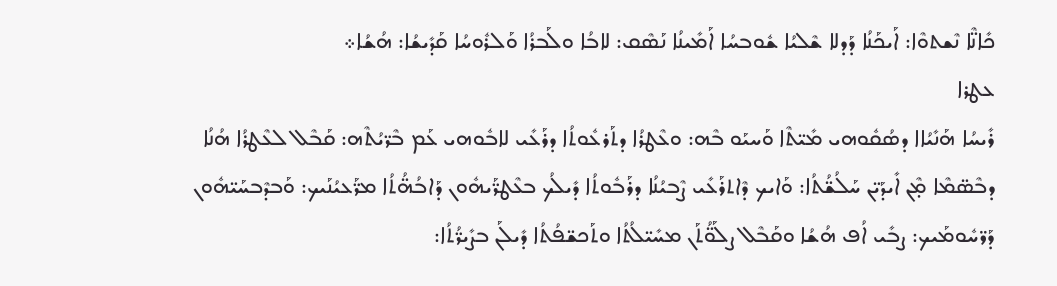ܟܺܐܢ̈ܶܐ ܢܶܫܬܘܶܐ: ܐܰܝܟܰܢܳܐ ܕܰܕܠܐ ܫܶܠܝܳܐ ܫܽܘܒܚܳܐ ܐܰܡܺܝܢܳܐ ܢܰܣܶܩ: ܠܐܒܳܐ ܘܠܰܒܪܳܐ ܘܰܠܪܽܘܚܳܐ ܩܰܕܺܝܫܳܐ: ܗܳܫܳܐ܀
ܥܛܪܐ
ܪܺܝܚܳܐ ܗܰܢܺܝܳܐܐ ܕܣܳܩܽܘܗܝ ܡܺܝ̈ܬܶܐ ܘܰܚܝܰܘ ܒܶܗ: ܘܥܶܛܪܳܐ ܕܬܰܪܥܽܘܬܳܐ ܕܪܰܥܺܝ ܠܐܒܽܘܗܝ ܥܰܡ ܒܶܪ̈ܝܳܬܶܗ: ܩܰܒܶܠ ܠܥܶܛܪܳܐ ܗܳܢܳܐ ܕܒܶܣ̈ܡܶܐ ܡ̣ܶܢ ܐܺܝܕܰܝ̈ܢ ܚܰܠܳܫ̈ܳܬܳܐ: ܘܰܐܝܟ ܕܶܐܬܪܰܥܺܝ ܨܶܒܝܳܢܳܐ ܕܪܰܒܽܘܬܳܐ ܕܺܝܠܳܟ ܒܥܶܛܪ̈ܰܝܗܽܘܢ ܕܰܐܒܳܗ̈ܳܬܳܐ ܡܪ̈ܰܥܝܳܢܰܝܟ: ܘܰܒܕܶܒܚܰܝ̈ܗܽܘܢ ܕܰܪ̈ܚܽܘܡܰܝܟ: ܨܒܺܝ ܐܳܦ ܗܳܫܳܐ ܘܩܰܒܶܠ ܨܠܰܘ̈ܳܬܰܢ ܡܚܺܝ̈ܠܳܬܳܐ ܘܬܰܟܫ̈ܦܳܬܳܐ ܕܺܝܠܰܢ ܒܨܺܝܪ̈ܳܬܳܐ: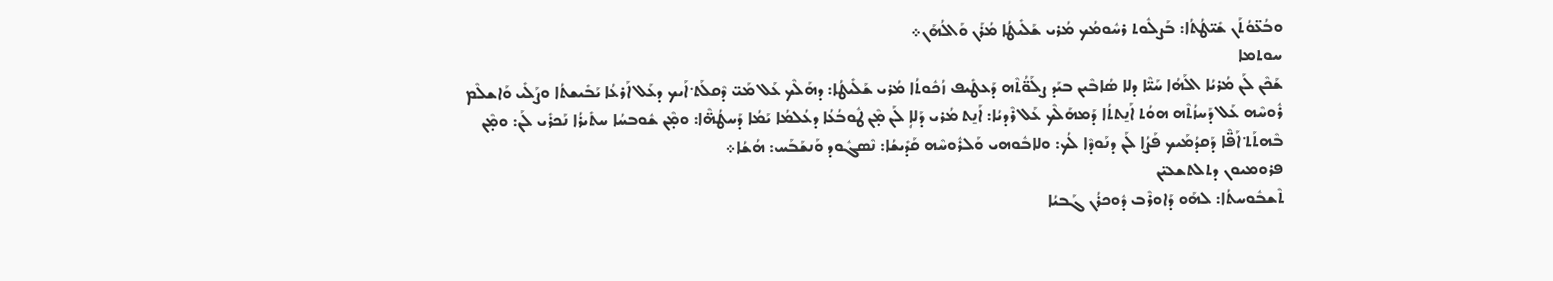ܘܒܳܥ̈ܘܳܬܰܢ ܫܺܝ̈ܛܳܬܳܐ: ܒܰܨܠܽܘܬ ܪܚܽܘܡܳܟ ܡܳܪܝ ܫܰܠܺܝܛܳܐ ܡܳܪܰܢ ܘܰܐܠܳܗܰܢ܀
ܚܘܬܡܐ
ܫܰܟܶܢ ܠܰܢ ܡܳܪܝܳܐ ܐܠܰܗܳܐ ܚܰܝ̈ܶܐ ܕܠܐ ܣܳܐܒܶܝܢ ܒܝܰܕ ܨܠܰܘ̈ܳܬܶܗ ܕܰܥܛܺܝܦ ܙܳܟܽܘܬܳܐ ܡܳܪܝ ܫܰܠܺܝܛܳܐ: ܕܗܰܠܶܟ ܥܰܠ ܡܰܝ̈ ܕܶܩܠܰܬ݀ ܐܰܝܟ ܕܥܰܠ ܐܰܪܥܳܐ ܝܰܒܺܝܫܬܳܐ ܘܨܰܠܺܝ ܘܰܐܫܠܶܡ ܪܽܘܚܶܗ ܥܰܠ ܕܰܚܙܳܬܶܗ ܗܘܳܬ ܐܰܢ̱ܬܬܳܐ ܕܰܡܗܰܠܶܟ ܥܰܠ ܪܶܕܝܳܐ: ܐܰܢ̱ܬ ܡܳܪܝ ܕܰܠܐܴ ܠܰܢ ܡ̣ܶܢ ܛܽܘܒܳܥܳܐ ܕܥܳܠܡܳܐ ܝܰܡܳܐ ܕܰܚܛܳܗ̈ܶܐ: ܘܡ̣ܶܢ ܫܽܘܒܚܳܐ ܚܬܺܝܪܳܐ ܢܰܟܪܺܝ ܠܰܢ: ܘܡ̣ܶܢ ܒܶܗܬܰܬ݀ ܐܰܦ̈ܶܐ ܕܰܩܕܳܡܰܝܟ ܦܰܨܳܐ ܠܰܢ ܕܢܰܘܕܶܐ ܠܳܟ: ܘܠܐܒܽܘܗܝ ܘܰܠܪܽܘܚܶܗ ܩܰܕܺܝܫܳܐ: ܢܶܣܓܽܘܕ ܘܰܢܫܰܒܰܚ: ܗܳܫܳܐ܀
ܦܪܘܡܝܘܢ ܕܬܠܬܫܥܝ̈ܢ
ܬܶܫܒܽܘܚܬܳܐ: ܠܗܰܘ ܕܰܐܘܪܶܒ ܕܽܘܟܪܳܢ ܓܰܒܝܳܐ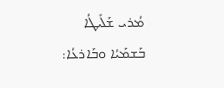ܡܳܪܝ ܫܰܠܺܝܛܳܐ ܒܰܫܡܰܝܳܐ ܘܒܰܐܪܥܳܐ: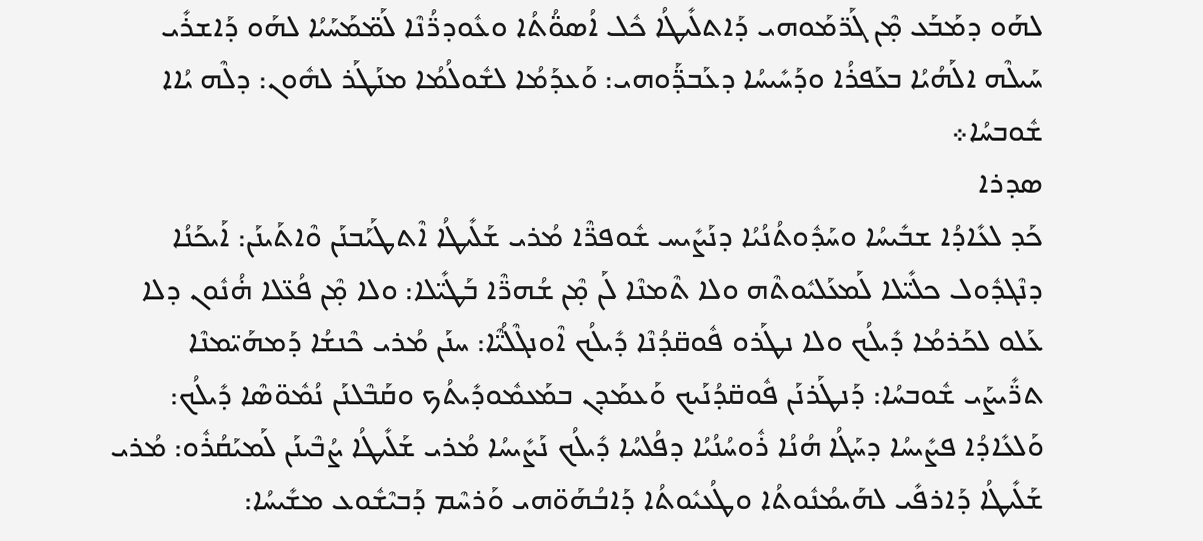ܠܗܰܘ ܕܡܰܒܰܥ ܡ̣ܶܢ ܓܰܪ̈ܡܰܘܗܝ ܕܰܐܬܠܺܝܛܳܐ ܟܽܠ ܐܳܣܘ̈ܳܬܳܐ ܘܥܽܘܕܪ̈ܳܢܶܐ ܠܰܡ̈ܡܰܚܰܝܳܐ ܠܗܰܘ ܕܰܐܫܪܺܝ ܚܰܝܠܶܗ ܐܠܰܗܳܝܳܐ ܒܥܰܦܪܳܐ ܘܕܰܚܺܝܚܳܐ ܕܥܰܒܕ̈ܰܘܗܝ: ܘܰܥܕܰܡܳܐ ܠܫܽܘܠܳܡܳܐ ܡܢܰܛܰܪ ܠܗܽܘܢ: ܕܠܶܗ ܝܳܐܐ ܫܽܘܒܚܳܐ܀
ܣܕܪܐ
ܟܰܕ ܠܥܺܐܕܳܐ ܫܒܺܝܚܳܐ ܘܚܰܕܽܘܬܳܢܳܝܳܐ ܕܢܰܨܺܝܚ ܫܽܘܦܪ̈ܶܐ ܡܳܪܝ ܫܰܠܺܝܛܳܐ ܐܶܬܛܰܝܰܒܢܰܢ ܘܶܐܬܰܝܢܰܢ: ܐܰܝܟܰܢܳܐ ܕܢܶܓܕܽܘܠ ܟܠܺܝ̈ܠܐ ܠܰܡܥܰܠܝܽܘܬܶܗ ܘܠܐ ܬܶܡܢܶܐ ܠܰܢ ܡ̣ܶܢ ܫܳܗܪ̈ܶܐ ܒܰܛܺܝ̈ܠܐ: ܘܠܐ ܡ̣ܶܢ ܦܳܥ̈ܠܐ ܗ̇ܳܢܽܘܢ ܕܠܐ ܥܰܠܘ ܠܟܰܪܡܳܐ ܕܺܝܠܳܟ ܘܠܐ ܢܛܰܪܘ ܦܽܘܩ̈ܕܳܢܶܐ ܕܺܝܠܳܟ ܐܶܘܢܓܶܠܳܝ̈ܶܐ: ܚܢܰܢ ܡܳܪܝ ܟܶܢܫܳܐ ܕܰܡܗܰܝ̈ܡܢܶܐ ܬܪ̈ܺܝܨܰܝ ܫܽܘܒܚܳܐ: ܕܰܢܛܰܪܢܰܢ ܦܽܘܩ̈ܕܳܢܰܝܟ ܘܰܥܡܰܕܢ ܒܡܰܥܡܽܘܕܺܝܬܳܟ ܘܩܰܒܶܠܢܰܢ ܢܳܡܽܘ̈ܣܶܐ ܕܺܝܠܳܟ: ܘܰܠܥܺܐܕܳܐ ܦܨܺܝܚܳܐ ܕܚܰܓܳܐ ܗܳܢܳܐ ܪܽܘܚܳܢܳܝܳܐ ܕܦܳܠܚܳܐ ܕܺܝܠܳܟ ܢܰܨܺܝܚܳܐ ܡܳܪܝ ܫܰܠܺܝܛܳܐ ܨܳܒܶܝܢܰܢ ܠܰܡܝܰܩܳܪܽܘ: ܡܳܪܝ ܫܰܠܺܝܛܳܐ ܕܰܐܪܦܺܝ ܠܗܰܝܡܳܢܽܘܬܳܐ ܘܛܳܥܝܽܘܬܳܐ ܕܰܐܒܳܗܰܘ̈ܗܝ ܘܰܪܚܶܡ ܕܰܒܝܶܫܽܘܥ ܡܫܺܝܚܳܐ: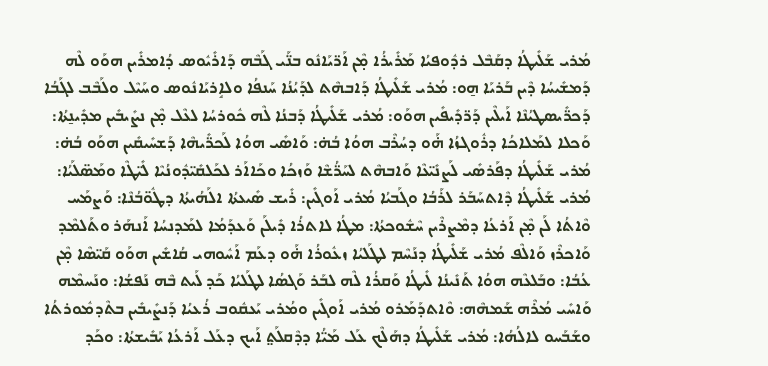ܡܳܪܝ ܫܰܠܺܝܛܳܐ ܕܩܰܒܶܠ ܪܕܽܘܦܝܳܐ ܡܰܪܺܝܪܳܐ ܡ̣ܶܢ ܐܰܪ̈ܝܰܐܢܽܘ ܒܢ̈ܰܝ ܓܰܒܶܗ ܕܰܐܪܺܝܽܘܣ ܕܳܐܡܪܺܝܢ ܗܘܰܘ ܠܶܗ ܕܰܡܫܺܝܚܳܐ ܕܶܝܢ ܒܰܪܝܰܐ ܗ̱ܘ: ܡܳܪܝ ܫܰܠܺܝܛܳܐ ܕܰܐܒܗܶܬ ܠܕܰܝܳܢܳܐ ܚܰܢܦܳܐ ܘܠܐܱܪܝܰܐܢܽܘܣ ܘܚܰܝܶܠ ܘܠܰܒܶܒ ܠܓܰܒܳܐ ܕܰܟܪ̈ܺܝܣܛܝܳܢܶܐ ܐܰܝܠܶܝܢ ܕܰܪ̈ܕܺܝܦܺܝܢ ܗܘܰܘ: ܡܳܪܝ ܫܰܠܺܝܛܳܐ ܕܰܒܢܳܐ ܠܶܗ ܟܽܘܪܚܳܐ ܠܥܶܠ ܡ̣ܶܢ ܢܨܺܝܒܺܝܢ ܡܕܺܝܢ̱ܬܳܐ: ܘܰܟܠܐ ܠܡܰܠܐܟܳܐ ܕܪܽܘܓܙܳܐ ܗ̇ܰܘ ܕܚܳܪܶܒ ܗܘܳܐ ܒܳܗ̇: ܘܰܐܣܺܝ ܗܘܳܐ ܠܰܟܪ̈ܺܝܗܶܐ ܕܰܫܚܺܝܩܺܝܢ ܗܘܰܘ ܒܳܗ̇: ܡܳܪܝ ܫܰܠܺܝܛܳܐ ܕܦܰܪܣܺܝ ܠܰܨܢܺܝ̈ܥܶܐ ܘܰܐܒܗܶܬ ܠܚܰܪ̈ܳܫܶܐ ܘܰܙܟܳܐ ܘܟܰܐܐܰܪ ܠܟܰܠܩܺܝ̈ܕܽܘܢܳܝܶܐ ܠܺܝ̈ܛܶܐ ܘܡܰܣ̈ܠܰܝܳܐ: ܡܳܪܝ ܫܰܠܺܝܛܳܐ ܕܶܐܬܚܰܒܰܪ ܠܪܰܒܳܐ ܘܓܰܒܝܳܐ ܡܳܪܝ ܐܰܘܓܺܝܢ: ܪܺܝܫ ܣܺܝܥܬܳܐ ܐܠܰܗܳܝܬܳܐ ܕܛܽܘ̈ܒܳܢܶܐ: ܘܰܨܡܰܚ ܘܶܐܬܳܐ ܠܰܢ ܡ̣ܶܢ ܐܰܪܥܳܐ ܕܡܶܨܪܶܝܢ ܚܶܫܽܘܟܬܳܐ: ܡܛܳܐ ܠܐܬܪܳܐ ܕܺܝܠܰܢ ܘܰܥܕܰܡܳܐ ܠܡܰܕܢܚܳܐ ܐܰܢܗܰܪ ܘܬܰܠܡܶܕ ܘܰܐܟܪܶܙ ܘܰܐܠܶܦ ܡܳܪܝ ܫܰܠܺܝܛܳܐ ܕܢܰܚܶܡ ܠܛܰܠܝܳܐ ܙܥܽܘܪܳܐ ܗ̇ܰܘ ܕܥܰܡ ܐܰܚܽܘܗܝ ܩܳܐܫܺܝܢ ܗܘܰܘ ܩܰܝ̈ܣܶܐ ܡ̣ܶܢ ܥܳܒܳܐ: ܘܒܰܠܥܶܗ ܗܘܳܐ ܬܰܢܺܝܢܳܐ ܠܺܝܛܳܐ ܘܰܩܪܳܐ ܠܶܗ ܠܒܰܪ ܘܰܓܣܳܐ ܠܛܰܠܝܳܐ ܟܰܕ ܠܰܝܬ ܒܶܗ ܢܰܦܫܳܐ: ܘܢܰܚܡܶܗ ܘܰܐܚܺܝ ܡܳܪܶܗ ܫܰܡܗܶܗ: ܘܶܐܬܕܰܡܰܪܘ ܡܳܪܝ ܐܰܘܓܺܝܢ ܘܡܳܪܝ ܝܰܥܩܽܘܒ ܪܳܥܝܳܐ ܕܰܢܨܺܝܒܺܝܢ ܒܬܶܕܡܽܘܪܬܳܐ ܘܫܰܒܰܚܘ ܠܐܠܳܗܳܐ: ܡܳܪܝ ܫܰܠܺܝܛܳܐ ܕܗܰܠܶܟ ܥܰܠ ܡܰܝ̈ܳܐ ܕܕܶܩܠܰܬ݀ ܐܰܝܟ ܕܥܰܠ ܐܰܪܥܳܐ ܝܰܒܺܝܫܬܳܐ: ܘܟܰܕ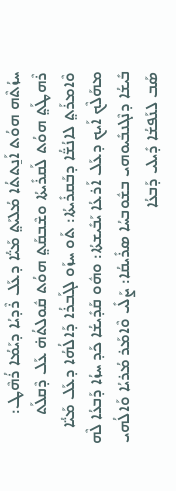ܚܙܳܬܶܗ ܗܘܳܬ ܐܰܢ̱ܬܬܳܐ ܡܳܠܝܰܬ݀ ܡܰܝ̈ܳܐ ܕܥܰܠ ܪܶܕܝܳܐ ܕܝܰܡܳܐ ܪܳܗܶܛ: ܪܶܗܛܰܬ݀ ܗܘܳܬ ܠܰܩܪܺܝܬܳܐ ܘܫܶܒܩܰܬ݀ ܗܘܳܬ ܩܽܘܠܬܳܗ̇ ܥܰܠ ܕܶܩܠܰܬ ܘܶܐܡܪܰܬ݀ ܠܐܢܳܫ̈ܳܐ ܕܒܰܩܪܺܝܬܳܐ: ܬܰܘ ܚܙܰܘ ܠܓܰܒܪܳܐ ܕܰܐܠܳܗܳܐ ܕܥܰܠ ܡܰܝ̈ܳܐ ܡܗܰܠܶܟ ܐܰܝܟ ܕܥܰܠ ܐܰܪܥܳܐ ܝܰܒܺܝܫܬܳܐ: ܘܗܽܘ ܩܰܕܺܝܫܳܐ ܟܰܕ ܚܙܳܐ ܕܰܒܥܳܐ ܠܶܗ ܒܺܝܫܳܐ ܕܢܶܓܢܒܺܝܘܗܝ ܒܫܽܘܒܚܳܐ ܣܪܺܝܩܳܐ: ܨܰܠܺܝ ܘܶܐܡܰܪ ܡܳܪܝܳܐ ܘܰܐܠܳܗܝ ܣܰܒ ܠܢܰܦܫܳܐ ܕܺܝܠܝ ܕܰܒܥܳܐ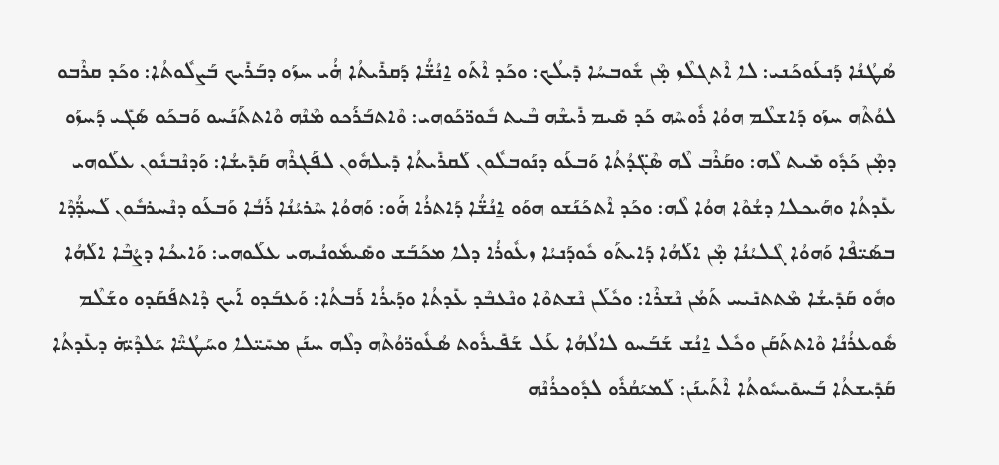ܣܳܛܳܢܳܐ ܕܰܢܥܰܘܟܰܢܝ: ܠܐ ܐܶܬܓܠܶܙ ܡ̣ܶܢ ܫܽܘܒܚܳܐ ܕܺܝܠܳܟ: ܘܟܰܕ ܐܶܬܰܘ ܐ̱ܢܳܫ̈ܳܐ ܕܰܩܪܺܝܬܳܐ ܗ̇ܳܝ ܚܙܰܘ ܕܒܰܪܺܝܟ ܒܰܨܠܽܘܬܳܐ: ܘܟܰܕ ܩܪܶܒܘ ܠܘܳܬܶܗ ܚܙܰܘ ܕܰܐܫܠܶܡ ܗܘܳܐ ܪܽܘܚܶܗ ܟܰܕ ܣܺܝܡ ܪܺܝܫܶܗ ܒܶܝܬ ܒܽܘܪ̈ܟܰܘܗܝ: ܘܶܐܬܒܰܪܰܟܘ ܡܶܢܶܗ ܘܶܐܬܬܰܢܰܚܘ ܘܰܒܟܰܘ ܣܰܓܺܝ ܕܰܚܙܰܘ ܕܡ̣ܶܢ ܟܰܕܽܘ ܡܺܝܬ ܠܶܗ: ܘܩܰܪܶܒ ܠܶܗ ܣܶܓ̈ܕܳܬܳܐ ܘܰܒܥܰܘ ܕܢܰܘܒܠܽܘܢ ܠܰܩܪܺܝܬܳܐ ܕܺܝܠܗܽܘܢ ܠܦܰܓܪܶܗ ܩܰܕܺܝܫܳܐ: ܘܰܕܢܶܒܢܽܘܢ ܥܠܰܘܗܝ ܥܺܕܬܳܐ ܘܗܰܝܟܠܐ ܕܫܳܘܶܐ ܗܘܳܐ ܠܶܗ: ܘܟܰܕ ܐܶܬܟܰܢܰܫܘ ܗܘܰܘ ܐ̱ܢܳܫ̈ܳܐ ܕܰܐܬܪܳܐ ܗ̇ܰܘ: ܘܰܗܘܳܐ ܚܶܪܝܳܢܳܐ ܪܰܒܳܐ ܘܰܒܥܰܘ ܕܢܶܚܪܒܽܘܢ ܠܰܚܕ̈ܳܕܶܐ ܒܣܰܝ̈ܦܶܐ ܘܰܗܘܳܐ ܓܶܠܝܳܢܳܐ ܡ̣ܶܢ ܐܠܰܗܳܐ ܕܰܐܝܬܰܘ ܟܽܘܕܰܢܝܳܐ ܙܥܽܘܪܳܐ ܕܠܐ ܡܟܰܒܰܫ ܘܣܺܝܡܽܘܢܳܝܗܝ ܥܠܰܘܗܝ: ܘܰܐܝܟܳܐ ܕܨܳܒܶܐ ܐܠܰܗܳܐ ܘܗܽܘ ܩܰܕܺܝܫܳܐ ܡܶܬܬܢܺܝܚ ܬܰܡܳܢ ܢܶܫܪܶܐ: ܘܟܽܠܰܢ ܢܶܫܬܘܶܐ ܘܢܶܥܒܶܕ ܥܺܕܬܳܐ ܘܕܰܝܪܳܐ ܪܰܒܬܳܐ: ܘܰܥܒܰܕܘ ܐܰܝܟ ܕܶܐܬܦܰܩܰܕܘ ܘܫܰܠܶܡ ܣܽܘܥܪܳܢܳܐ ܘܶܐܬܬܰܩܰܢ ܘܟܽܠ ܐ̱ܢܳܫ ܫܰܒܰܚܘ ܠܐܠܳܗܳܐ ܥܰܠ ܫܰܦܺܝܪܽܘܬ ܣܳܥܽܘܪ̈ܘܳܬܶܗ ܕܠܶܗ ܚܢܰܢ ܡܚܺܝ̈ܠܐ ܘܚܰܛܳܝ̈ܶܐ ܝܰܠܕܶܝ̈ܗ̇ ܕܥܺܕܬܳܐ ܩܰܕܺܝܫܬܳܐ ܒܰܚܘܺܝܚܽܘܬܳܐ ܐܶܬܰܝܢܰܢ: ܠܰܡܝܰܩܳܪܽܘ ܠܕܽܘܟܪܳܢܶܗ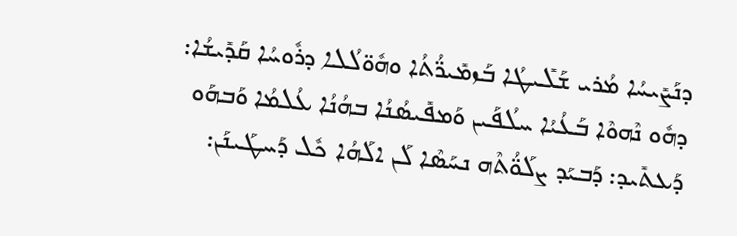ܕܢܰܨܺܝܚܳܐ ܡܳܪܝ ܫܰܠܺܝܛܳܐ ܒܰܙܡܺܝܪ̈ܳܬܳܐ ܘܗܽܘ̈ܠܳܠܐ ܕܪܽܘܚܳܐ ܩܰܕܺܝܫܳܐ: ܕܗܽܘ ܢܶܗܘܶܐ ܒܰܥܳܝܳܐ ܚܠܳܦܰܝܢ ܘܰܡܦܺܝܣܳܢܳܐ ܒܗܳܢܳܐ ܥܳܠܡܳܐ ܘܰܒܗܰܘ ܕܰܥܬܺܝܕ: ܕܰܒܝܰܕ ܨܠܰܘ̈ܳܬܶܗ ܢܚܰܣܶܐ ܠܰܢ ܐܠܰܗܳܐ ܟܽܠ ܕܰܚܛܰܝܢܰܢ: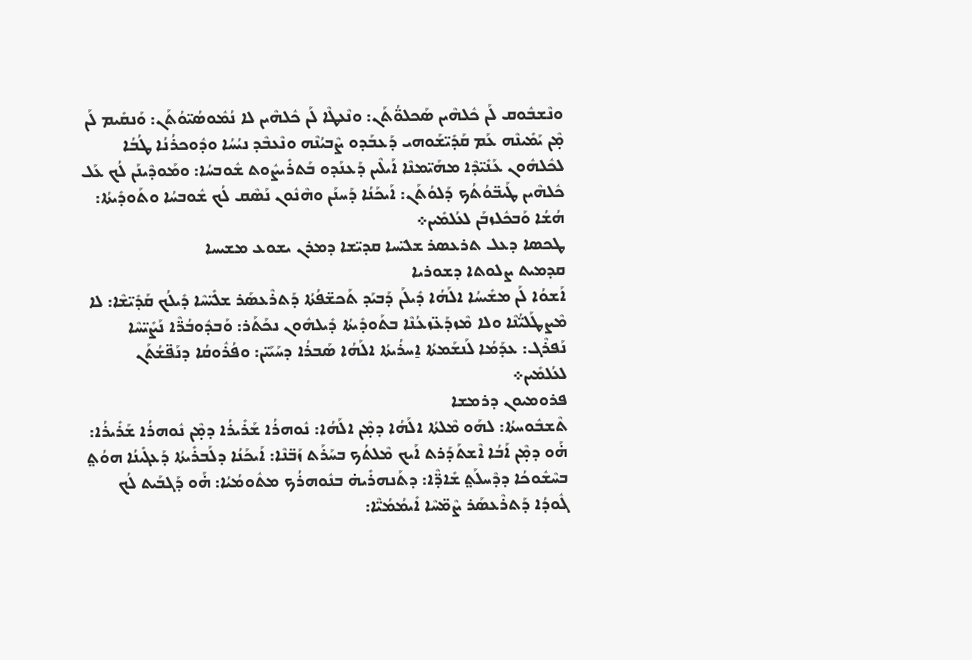ܘܢܶܫܒܽܘܩ ܠܰܢ ܟܽܠܗܶܝܢ ܣܰܟܠܘ̈ܳܬܰܢ: ܘܢܶܥܛܶܐ ܠܰܢ ܟܽܠܗܶܝܢ ܠܐ ܢܳܡܽܘܣܳܝ̈ܘܳܬܰܢ: ܘܰܢܩܺܝܡ ܠܰܢ ܡ̣ܶܢ ܝܰܡܺܝܢܶܗ ܥܰܡ ܩܰܕܺܝ̈ܫܰܘܗܝ ܕܰܥܒܰܕܘ ܨܶܒܝܳܢܶܗ ܘܢܶܥܒܶܕ ܢܝܳܚܳܐ ܘܕܽܘܟܪܳܢܳܐ ܛܳܒܳܐ ܠܟܽܠܗܽܘܢ ܥܰܢܺܝ̈ܕܶܐ ܡܗܰܝ̈ܡܢܶܐ ܐܰܝܠܶܝܢ ܕܰܥܢܰܕܘ ܒܰܬܪܺܝܨܽܘܬ ܫܽܘܒܚܳܐ: ܘܡܰܘܕܶܝܢܰܢ ܠܳܟ ܥܰܠ ܟܽܠܗܶܝܢ ܛܰܝܒ̈ܘܳܬܳܟ ܕܰܠܘܳܬܰܢ: ܐܰܝܟܰܢܳܐ ܕܰܚܢܰܢ ܘܗܶܢܽܘܢ ܢܰܣܶܩ ܠܳܟ ܫܽܘܒܚܳܐ ܘܬܰܘܕܺܝܬܳܐ: ܗܳܫܳܐ ܘܰܒܟܽܠܙܒܰܢ ܠܥܳܠܡܺܝܢ܀
ܛܟܣܐ ܕܥܠ ܬܪܥܣܪ ܫܠܝ̈ܚܐ ܩܕܝ̈ܫܐ ܕܡܪܢ ܝܫܘܥ ܡܫܝܚܐ
ܩܕܡܝܬ ܨܠܘܬܐ ܕܫܘܪܝܐ
ܐܰܫܘܳܐ ܠܰܢ ܡܫܺܝܚܳܐ ܐܠܰܗܳܐ ܕܺܝܠܰܢ ܕܰܒܝܰܕ ܬܰܟܫ̈ܦܳܬܳܐ ܕܰܬܪܶܥܣܰܪ ܫܠܺܝ̈ܚܶܐ ܕܺܝܠܳܟ ܩܰܕܺܝ̈ܫܶܐ: ܠܐ ܡܶܨܛܰܠܝ̈ܳܢܶܐ ܘܠܐ ܡܶܙܕܰܥ̈ܙܥܳܢܶܐ ܒܬܰܘܕܺܝܬܳܐ ܕܺܝܠܗܽܘܢ ܢܟܰܬܰܪ: ܘܰܒܕܽܘܒܳܪ̈ܶܐ ܢܰܨܺܝ̈ܚܶܐ ܢܰܦܪܶܓ: ܥܕܰܡܳܐ ܠܰܢܫܰܡܬܳܐ ܐ̱ܚܪܳܝܬܳܐ ܐܠܰܗܳܐ ܣܰܒܪܳܐ ܕܚܰܝܰܝ̈ܢ: ܘܦܳܪܽܘܩܳܐ ܕܢܰܦ̈ܫܳܬܰܢ ܠܥܳܠܡܺܝܢ܀
ܦܪܘܡܝܘܢ ܕܪܡܫܐ
ܬܶܫܒܽܘܚܬܳܐ: ܠܗܰܘ ܡܶܠܬܳܐ ܐܠܰܗܳܐ ܕܡ̣ܶܢ ܐܠܰܗܳܐ: ܢܽܘܗܪܳܐ ܫܰܪܺܝܪܳܐ ܕܡ̣ܶܢ ܢܽܘܗܪܳܐ ܫܰܪܺܝܪܳܐ: ܗ̇ܰܘ ܕܡ̣ܶܢ ܐܰܒܳܐ ܐܶܫܬܰܕܰܪܬ ܐܰܝܟ ܡܶܠܬܳܟ ܒܚܰܪܰܬ ܙܰܒ̈ܢܶܐ: ܐܰܝܟܰܢܳܐ ܕܠܰܒܪܺܝܬܳܐ ܕܰܥܓܺܝܢܳܐ ܗܘܳܬ݀ ܒܚܶܫܽܘܟܳܐ ܕܕܶܚܠܰܬ݀ ܫܺܐܕ̈ܶܐ: ܕܬܰܢܗܪܺܝܗ̇ ܒܢܽܘܗܪܳܟ ܡܬܽܘܡܳܝܳܐ: ܗ̇ܰܘ ܕܰܓܒܰܝܬ ܠܳܟ ܓܽܘܕܳܐ ܕܰܬܪܶܥܣܰܪ ܨܶܡ̈ܚܶܐ ܐܺܝܡܳܡܳܝ̈ܶܐ: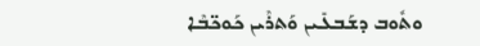ܘܬܽܘܒ ܕܫܰܒܥܺܝܢ ܘܰܬܪܶܝܢ ܟܰܘܟ̈ܒܶܐ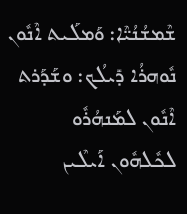ܫܶܡܫܳܢܳܝ̈ܶܐ: ܘܰܡܠܰܝܬ ܐܶܢܽܘܢ ܢܽܘܗܪܳܐ ܕܺܝܠܳܟ: ܘܫܰܕܰܪܬ ܐܶܢܽܘܢ ܠܡܰܢܗܳܪܽܘ ܠܟܽܠܗܽܘܢ ܐܰܝܠܶܝܢ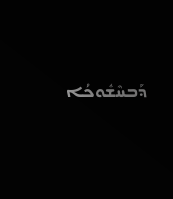ܕܰܒܚܶܫܽܘܟܳܐ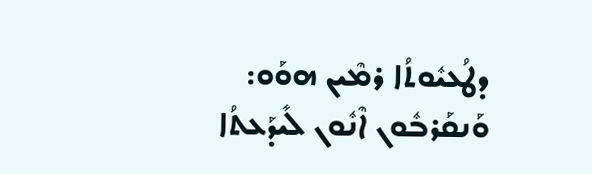ܕܛܳܥܝܽܘܬܳܐ ܪܡܶܝܢ ܗܘܰܘ: ܘܰܢܩܰܪܒܽܘܢ ܐܶܢܽܘܢ ܠܺܝܕܰܥܬܳܐ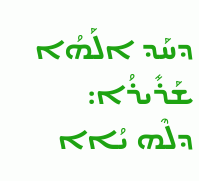ܕܚܰܕ ܐܠܰܗܳܐ ܫܰܪܺܝܪܳܐ: ܕܠܶܗ ܝܳܐܐ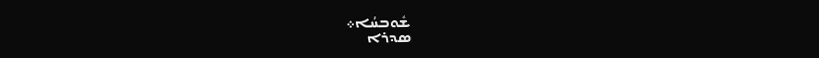ܫܽܘܒܚܳܐ܀
ܣܕܪܐ